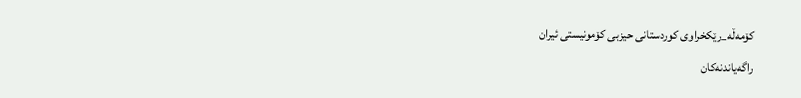کۆمەڵە_رێكخراوی كوردستانی حیزبی كۆمونیستی ئیران
راگه‌یاندنه‌كان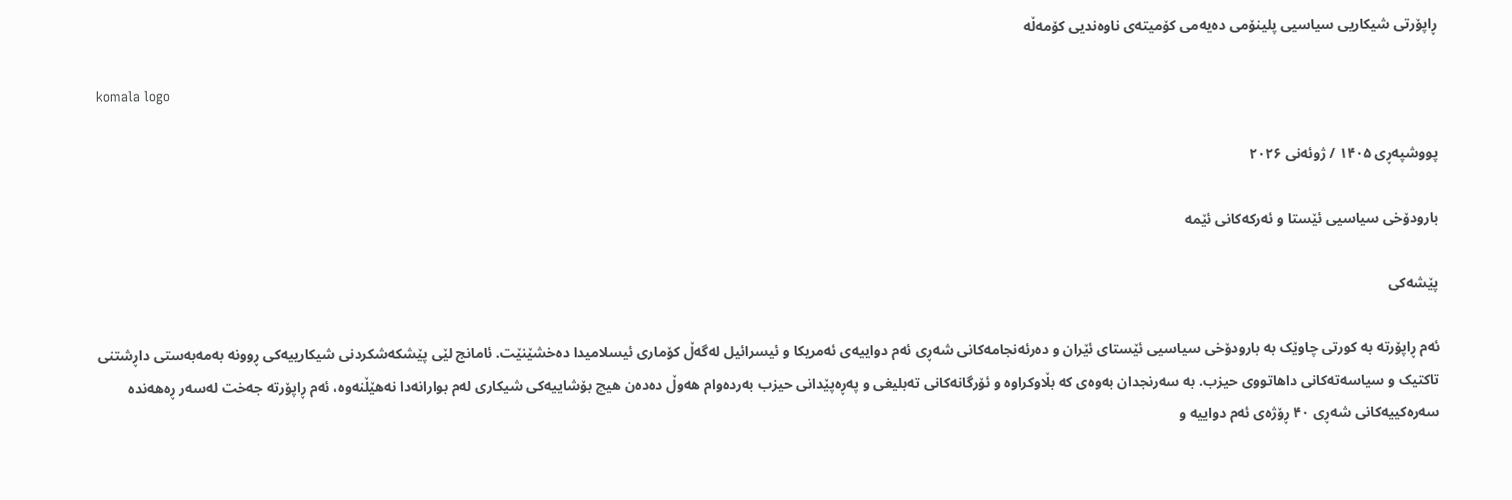ڕاپۆرتی شیکاریی سیاسیی پلینۆمی دەیەمی کۆمیتەی ناوەندیی کۆمەڵە

komala logo

پووشپەڕی ۱۴۰۵ / ژوئەنی ۲۰۲۶

بارودۆخی سیاسیی ئێستا و ئەرکەکانی ئێمە

پێشەکی

ئەم ڕاپۆرتە بە کورتی چاوێک بە بارودۆخی سیاسیی ئێستای ئێران و دەرئەنجامەکانی شەڕی ئەم دواییەی ئەمریکا و ئیسرائیل لەگەڵ کۆماری ئیسلامیدا دەخشێنێت. ئامانج لێی پێشکەشکردنی شیکارییەکی ڕوونە بەمەبەستی داڕشتنی تاکتیک و سیاسەتەکانی داهاتووی حیزب. بە سەرنجدان بەوەی کە بڵاوکراوە و ئۆرگانەکانی تەبلیغی و پەڕەپێدانی حیزب بەردەوام هەوڵ دەدەن هیچ بۆشاییەکی شیکاری لەم بوارانەدا نەهێڵنەوە، ئەم ڕاپۆرتە جەخت لەسەر ڕەهەندە سەرەکییەکانی شەڕی ۴۰ ڕۆژەی ئەم دواییە و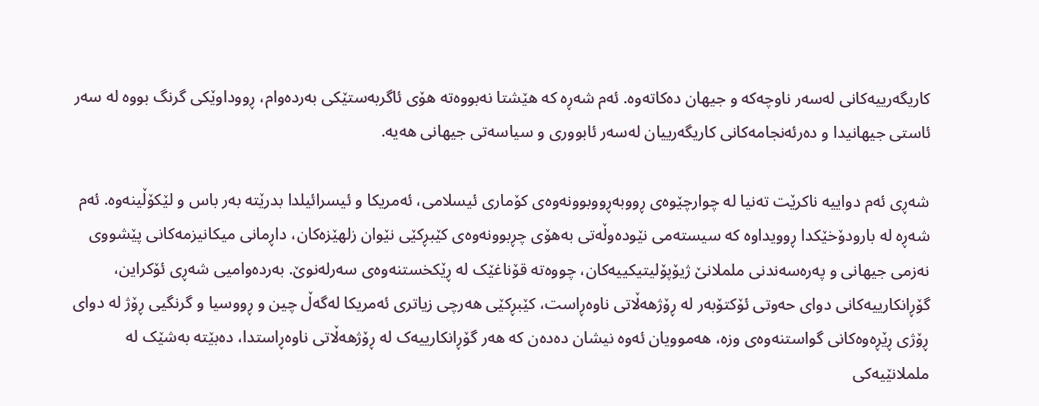کاریگەرییەکانی لەسەر ناوچەکە و جیهان دەکاتەوە. ئەم شەڕە کە هێشتا نەبووەتە هۆی ئاگربەستێکی بەردەوام، ڕووداوێکی گرنگ بووە لە سەر ئاستی جیهانیدا و دەرئەنجامەکانی کاریگەرییان لەسەر ئابووری و سیاسەتی جیهانی هەیە.

شەڕی ئەم دواییە ناکرێت تەنیا لە چوارچێوەی ڕووبەڕووبوونەوەی کۆماری ئیسلامی، ئەمریکا و ئیسرائیلدا بدرێتە بەر باس و لێکۆڵینەوە. ئەم شەڕە لە بارودۆخێکدا ڕوویداوە کە سیستەمی نێودەوڵەتی بەهۆی چڕبوونەوەی کێبڕکێی نێوان زلهێزەکان، داڕمانی میکانیزمەکانی پێشووی نەزمی جیهانی و پەرەسەندنی ململانێ ژیۆپۆلیتیکییەکان، چووەتە قۆناغێک لە ڕێکخستنەوەی سەرلەنوێ. بەردەوامیی شەڕی ئۆکراین، گۆڕانکارییەکانی دوای حەوتی ئۆکتۆبەر لە ڕۆژهەڵاتی ناوەڕاست، کێبڕکێی هەرچی زیاتری ئەمریکا لەگەڵ چین و ڕووسیا و گرنگیی ڕۆژ لە دوای ڕۆژی ڕێڕەوەکانی گواستنەوەی وزە، هەموویان ئەوە نیشان دەدەن کە هەر گۆڕانکارییەک لە ڕۆژهەڵاتی ناوەڕاستدا، دەبێتە بەشێک لە ململانێیەکی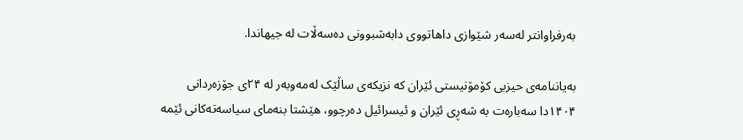بەرفراوانتر لەسەر شێوازی داهاتووی دابەشبوونی دەسەڵات لە جیهاندا.

بەیاننامەی حیزبی کۆمۆنیستی ئێران کە نزیکەی ساڵێک لەمەوبەر لە ۲۴ی جۆزەردانی ۱۴۰۴دا سەبارەت بە شەڕی ئێران و ئیسرائیل دەرچوو، هێشتا بنەمای سیاسەتەکانی ئێمە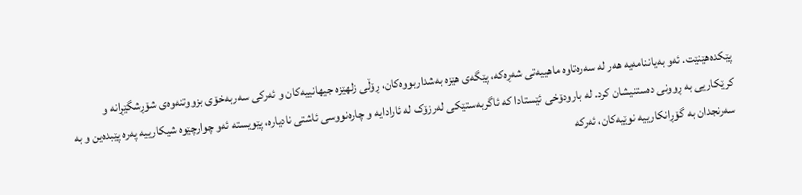پێکدەهێنێت. ئەو بەیاننامەیە هەر لە سەرەتاوە ماهییەتی شەڕەکە، پێگەی هێزە بەشداربووەکان، ڕۆڵی زلهێزە جیهانییەکان و ئەرکی سەربەخۆی بزووتنەوەی شۆڕشگێڕانە و کرێکاریی بە ڕوونی دەستنیشان کرد. لە بارودۆخی ئێستادا کە ئاگربەستێکی لەرزۆک لە ئارادایە و چارەنووسی ئاشتی نادیارە، پێویستە ئەو چوارچێوە شیکارییە پەرە پێبدەین و بە سەرنجدان بە گۆڕانکارییە نوێیەکان، ئەرکە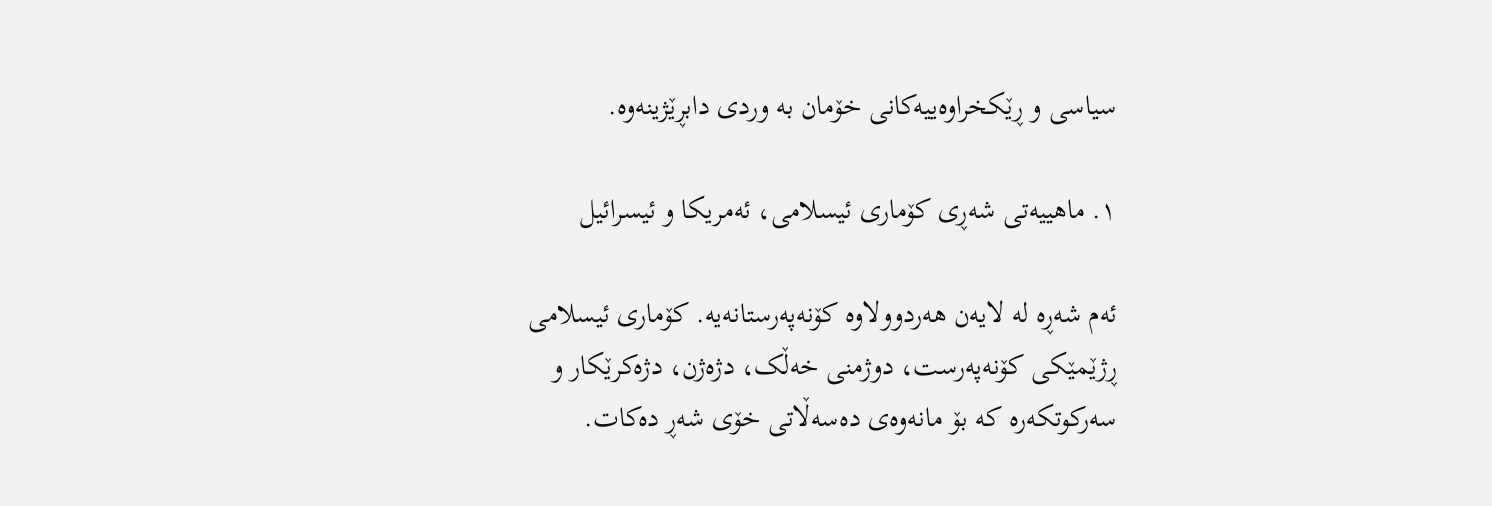سیاسی و ڕێکخراوەییەکانی خۆمان بە وردی دابڕێژینەوە.

۱. ماهییەتی شەڕی کۆماری ئیسلامی، ئەمریکا و ئیسرائیل

ئەم شەڕە لە لایەن هەردوولاوە کۆنەپەرستانەیە. کۆماری ئیسلامی ڕژێمێکی کۆنەپەرست، دوژمنی خەڵک، دژەژن، دژەکرێکار و سەرکوتکەرە کە بۆ مانەوەی دەسەڵاتی خۆی شەڕ دەکات.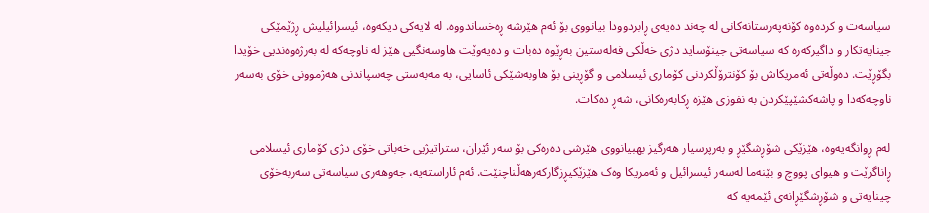سیاسەت و کردەوە کۆنەپەرستانەکانی لە چەند دەیەی ڕابردوودا بیانووی بۆ ئەم هێرشە ڕەخساندووە. لە لایەکی دیکەوە، ئیسرائیلیش ڕژێمێکی جینایەتکار و داگیرکەرە کە سیاسەتی جینۆساید دژی خەڵکی فەلەستین بەڕێوە دەبات و دەیەوێت هاوسەنگیی هێز لە ناوچەکە لە بەرژەوەندیی خۆیدا بگۆڕێت. دەوڵەتی ئەمریکاش بۆ کۆنترۆڵکردنی کۆماری ئیسلامی و گۆڕینی بۆ هاوبەشێکی ئاسایی، بە مەبەستی چەسپاندنی هەژموونی خۆی بەسەر ناوچەکەدا و پاشەکشێپێکردن بە نفوزی هێزە ڕکابەرەکانی، شەڕ دەکات.

له‌م ڕوانگه‌یه‌وه‌، هێزێکی شۆڕشگێڕ و بەرپرسیار هه‌رگیز بهبیانووی هێرشی ده‌ره‌کی بۆ سه‌ر ئێران، ستراتیژیی خه‌باتی خۆی دژی کۆماری ئیسلامی ڕاناگرێت و هیوای پووچ و بێنەما لەسەر ئیسرائیل و ئەمریکا وەک هێزێکیڕزگارکەرهەڵناچنێت. ئەم ئاراستەیە، جەوهەری سیاسەتی سەربەخۆی چینایەتی و شۆڕشگێڕانەی ئێمەیە کە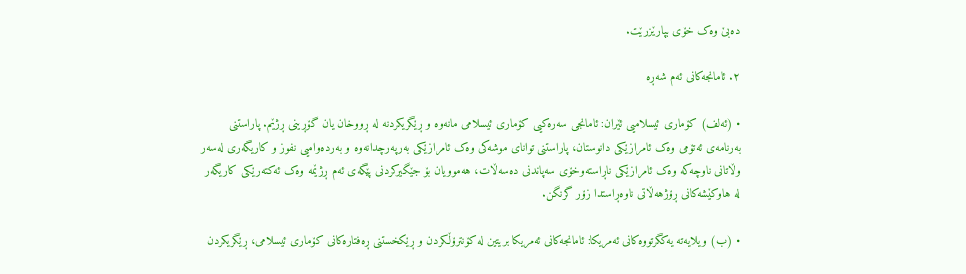دەبێ وەک خۆی بپارێزرێت.

۲. ئامانجەکانی ئەم شەڕە

• (ئەلف) کۆماری ئیسلامیی ئێران: ئامانجی سەرەکیی کۆماری ئیسلامی مانەوە و ڕێگریکردنە لە ڕووخان یان گۆڕینی ڕژێم. پاراستنی بەرنامەی ئەتۆمی وەک ئامرازێکی دانوستان، پاراستنی توانای موشەکی وەک ئامرازێکی بەرپەرچدانەوە و بەردەوامیی نفوز و کاریگەری لەسەر وڵاتانی ناوچەکە وەک ئامرازێکی ناڕاستەوخۆی سەپاندنی دەسەڵات، هەموویان بۆ جێگیرکردنی پێگەی ئەم ڕژێمە وەک ئەکتەرێکی کاریگەر لە هاوکێشەکانی ڕۆژهەڵاتی ناوەڕاستدا زۆر گرنگن.

• (ب) ویلایەتە یەکگرتووەکانی ئەمریکا: ئامانجەکانی ئەمریکا بریتین لە کۆنترۆڵکردن و ڕێکخستنی ڕەفتارەکانی کۆماری ئیسلامی، ڕێگریکردن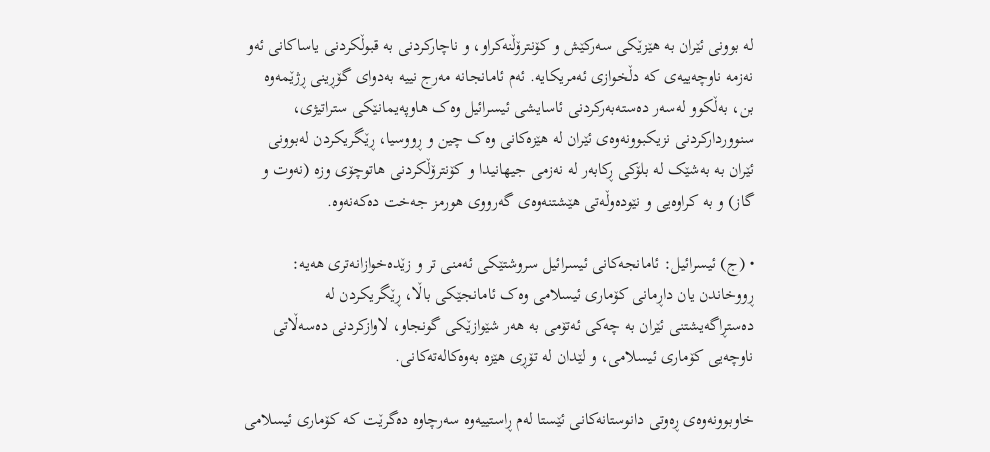لە بوونی ئێران بە هێزێکی سەرکێش و کۆنترۆڵنەکراو، و ناچارکردنی بە قبوڵکردنی یاساکانی ئەو نەزمە ناوچەییەی کە دڵخوازی ئەمریکایە. ئەم ئامانجانە مەرج نییە بەدوای گۆڕینی ڕژێمەوە بن، بەڵکوو لەسەر دەستەبەرکردنی ئاسایشی ئیسرائیل وەک هاوپەیمانێکی ستراتیژی، سنووردارکردنی نزیکبوونەوەی ئێران لە هێزەکانی وەک چین و ڕووسیا، ڕێگریکردن لەبوونی ئێران بە بەشێک لە بلۆکی ڕکابەر لە نەزمی جیهانیدا و کۆنترۆڵکردنی هاتوچۆی وزە (نەوت و گاز) و بە کراوەیی و نێودەوڵەتی هێشتنەوەی گەرووی هورمز جەخت دەکەنەوە.

• (ج) ئیسرائیل: ئامانجەکانی ئیسرائیل سروشتێکی ئەمنی تر و زێدەخوازانەتری هەیە: ڕووخاندن یان داڕمانی کۆماری ئیسلامی وەک ئامانجێکی باڵا، ڕێگریکردن لە دەستڕاگەیشتنی ئێران بە چەکی ئەتۆمی بە هەر شێوازێکی گونجاو، لاوازکردنی دەسەڵاتی ناوچەیی کۆماری ئیسلامی، و لێدان لە تۆڕی هێزە بەوەکالەتەکانی.

خاوبوونەوەی ڕەوتی دانوستانەکانی ئێستا لەم ڕاستییەوە سەرچاوە دەگرێت کە کۆماری ئیسلامی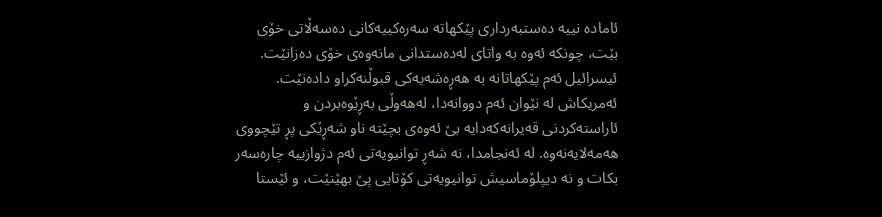ئامادە نییە دەستبەرداری پێکهاتە سەرەکییەکانی دەسەڵاتی خۆی بێت، چونکە ئەوە بە واتای لەدەستدانی مانەوەی خۆی دەزانێت. ئیسرائیل ئەم پێکهاتانە بە هەڕەشەیەکی قبوڵنەکراو دادەنێت. ئەمریکاش لە نێوان ئەم دووانەدا، لەهەوڵی بەڕێوەبردن و ئاراستەکردنی قەیرانەکەدایە بێ ئەوەی بچێتە ناو شەڕێکی پڕ تێچووی هەمەلایەنەوە. لە ئەنجامدا، نە شەڕ توانیویەتی ئەم دژوازییە چارەسەر بکات و نە دیپلۆماسیش توانیویەتی کۆتایی پێ بهێنێت، و ئێستا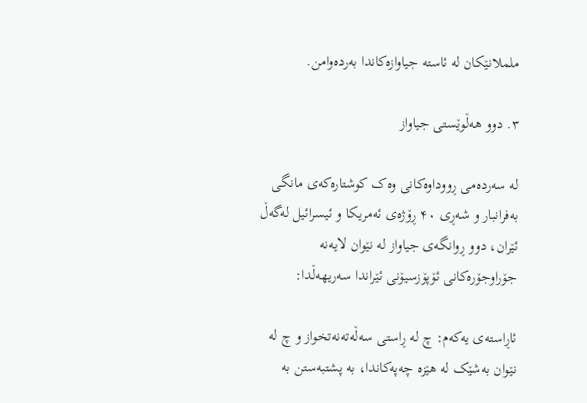ململانێکان لە ئاستە جیاوازەکاندا بەردەوامن.

۳. دوو هەڵوێستی جیاواز

لە سەردەمی ڕووداوەکانی وەک کوشتارەکەی مانگی بەفرانبار و شەڕی ۴۰ ڕۆژەی ئەمریکا و ئیسرائیل لەگەڵ ئێران، دوو ڕوانگەی جیاواز لە نێوان لایەنە جۆراوجۆرەکانی ئۆپۆزسیۆنی ئێراندا سەریهەڵدا:

ئاڕاستەی یەکەم: چ لە ڕاستی سەڵەتەنەتخواز و چ لە نێوان بەشێک لە هێزە چەپەکاندا، بە پشتبەستن بە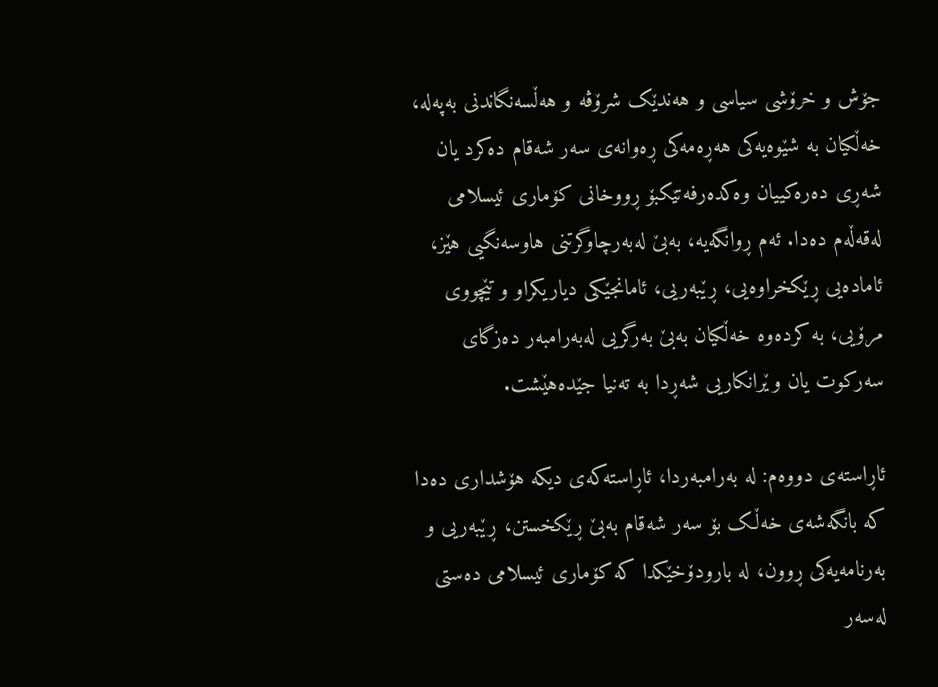جۆش و خرۆشی سیاسی و هەندێک شرۆڤە و هەڵسەنگاندنی بەپەلە، خەڵکیان بە شێوەیەکی هەڕەمەکی ڕەوانەی سەر شەقام دەکرد یان شەڕی دەرەکییان وەکدەرفەتێکبۆ ڕووخانی کۆماری ئیسلامی لەقەڵەم دەدا. ئەم ڕوانگەیە، بەبێ لەبەرچاوگرتنی هاوسەنگیی هێز، ئامادەیی ڕێکخراوەیی، ڕێبەریی، ئامانجێکی دیاریکراو و تێچووی مرۆیی، بە کردەوە خەڵکیان بەبێ بەرگریی لەبەرامبەر دەزگای سەرکوت یان وێرانکاریی شەڕدا بە تەنیا جێدەهێشت.

ئاڕاستەی دووەم: لە بەرامبەردا، ئاڕاستەکەی دیکە هۆشداری دەدا کە بانگەشەی خەڵک بۆ سەر شەقام بەبێ ڕێکخستن، ڕێبەریی و بەرنامەیەکی ڕوون، لە بارودۆخێکدا کە کۆماری ئیسلامی دەستی لەسەر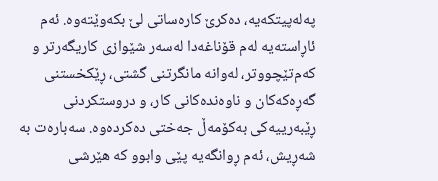پەلەپیتکەیە، دەکرێ کارەساتی لێ بکەوێتەوە. ئەم ئاڕاستەیە لەم قۆناغەدا لەسەر شێوازی کاریگەرتر و کەم‌تێچووتر، لەوانە مانگرتنی گشتی، ڕێکخستنی گەڕەکەکان و ناوەندەکانی کار، و دروستکردنی ڕێبەرییەکی بەکۆمەڵ جەختی دەکردەوە. سەبارەت بە شەڕیش، ئەم ڕوانگەیە پێی وابوو کە هێرشی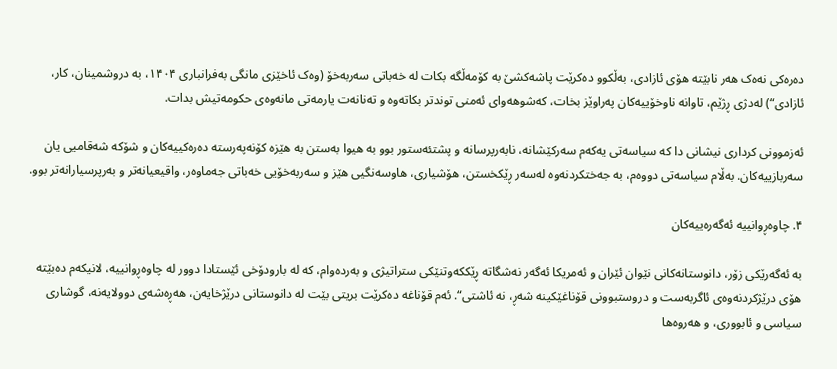دەرەکی نەەک هەر نابێتە هۆی ئازادی، بەڵکوو دەکرێت پاشەکشێ بە کۆمەڵگە بکات لە خەباتی سەربەخۆ (وەک ئاخێزی مانگی بەفرانباری ۱۴۰۴، بە دروشمینان، کار، ئازادی“) لەدژی ڕژێم، تاوانە ناوخۆییەکان پەراوێز بخات، کەشوهەوای ئەمنی توندتر بکاتەوە و تەنانەت یارمەتی مانەوەی حکومەتیش بدات.

ئەزموونی کرداری نیشانی دا کە سیاسەتی یەکەم سەرکێشانە، نابەرپرسانە و پشتئەستور بوو بە هیوا بەستن بە هێزە کۆنەپەرستە دەرەکییەکان و شۆکە شەقامیی یان سەربازییەکان. بەڵام سیاسەتی دووەم، بە جەختکردنەوە لەسەر ڕێکخستن، هۆشیاری، هاوسەنگیی هێز و سەربەخۆیی خەباتی جەماوەر، واقیعیانەتر و بەرپرسیارانەتر بوو.

۴. چاوەڕوانییە ئەگەرەییەکان

بە ئەگەرێکی زۆر، دانوستانەکانی نێوان ئێران و ئەمریکا ئەگەر نەشگاتە ڕێککەوتنێکی ستراتیژی و بەردەوام، کە لە بارودۆخی ئێستادا دوور لە چاوەڕوانییە، لانیکەم دەبێتە هۆی درێژکردنەوەی ئاگربەست و دروستبوونی قۆناغێکینە شەڕ، نە ئاشتی“. ئەم قۆناغە دەکرێت بریتی بێت لە دانوستانی درێژخایەن، هەڕەشەی دوولایەنە، گوشاری سیاسی و ئابووری، و هەروەها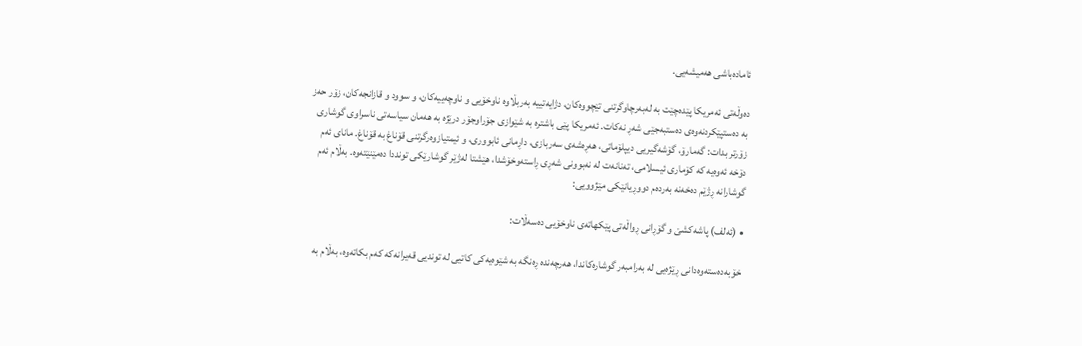ئامادەباشی هەمیشەیی.

دەوڵەتی ئەمریکا پێدەچێت بە لەبەرچاوگرتنی تێچووەکان، دژایەتییە بەربڵاوە ناوخۆیی و ناوچەییەکان، و سوود و قازانجەکان، زۆر حەز بە دەستپێکردنەوەی دەستبەجێی شەڕ نەکات. ئەمریکا پێی باشترە بە شێوازی جۆراوجۆر درێژە بە هەمان سیاسەتی ناسراوی گوشاری زۆرتر بدات: گەمارۆ، گۆشەگیریی دیپلۆماتی، هەڕەشەی سەربازی، داڕمانی ئابووری، و ئیمتیازوەرگرتنی قۆناغ بە قۆناغ. مانای ئەم دۆخە ئەوەیە کە کۆماری ئیسلامی، تەنانەت لە نەبوونی شەڕی ڕاستەوخۆشدا، هێشتا لەژێر گوشارێکی تونددا دەمێنێتەوە. بەڵام ئەم گوشارانە ڕژێم دەخەنە بەردەم دووڕیانێکی مێژوویی:

• (ئەلف) پاشەکشێ و گۆڕانی ڕواڵەتی پێکهاتەی ناوخۆیی دەسەڵات:

خۆبەدەستەوەدانی ڕێژەیی لە بەرامبەر گوشارەکاندا، هەرچەندە ڕەنگە بە شێوەیەکی کاتیی لە توندیی قەیرانەکە کەم بکاتەوە، بەڵام بە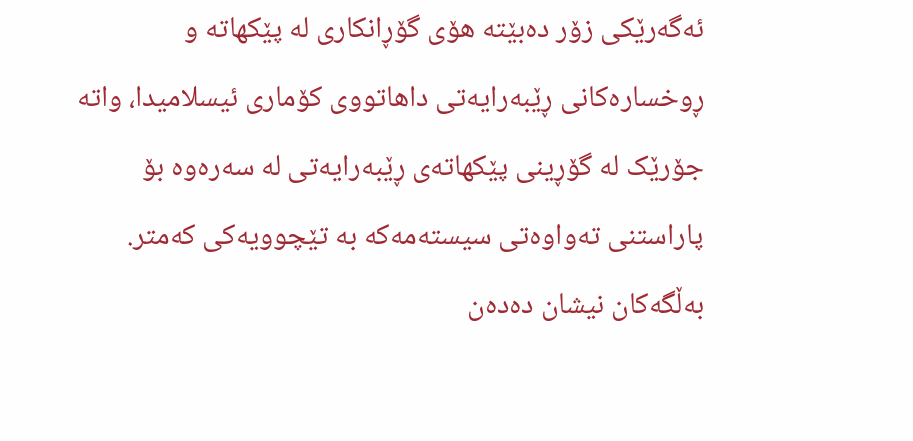ئەگەرێکی زۆر دەبێتە هۆی گۆڕانکاری لە پێکهاتە و ڕوخسارەکانی ڕێبەرایەتی داهاتووی کۆماری ئیسلامیدا، واتە جۆرێک لە گۆڕینی پێکهاتەی ڕێبەرایەتی لە سەرەوە بۆ پاراستنی تەواوەتی سیستەمەکە بە تێچوویەکی کەمتر. بەڵگەکان نیشان دەدەن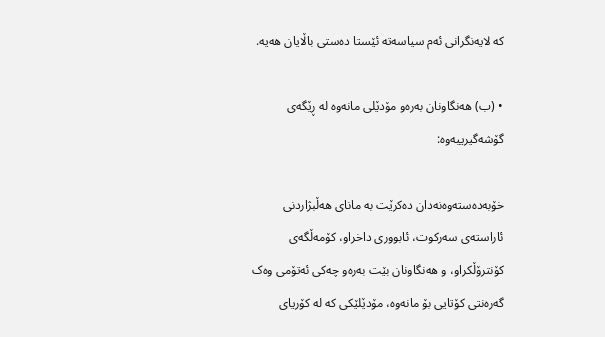کە لایەنگرانی ئەم سیاسەتە ئێستا دەستی باڵایان هەیە.

• (ب) هەنگاونان بەرەو مۆدێلی مانەوە لە ڕێگەی گۆشەگیرییەوە:

خۆبەدەستەوەنەدان دەکرێت بە مانای هەڵبژاردنی ئاراستەی سەرکوت، ئابووری داخراو، کۆمەڵگەی کۆنترۆڵکراو، و هەنگاونان بێت بەرەو چەکی ئەتۆمی وەک گەرەنتی کۆتایی بۆ مانەوە، مۆدێلێکی کە لە کۆریای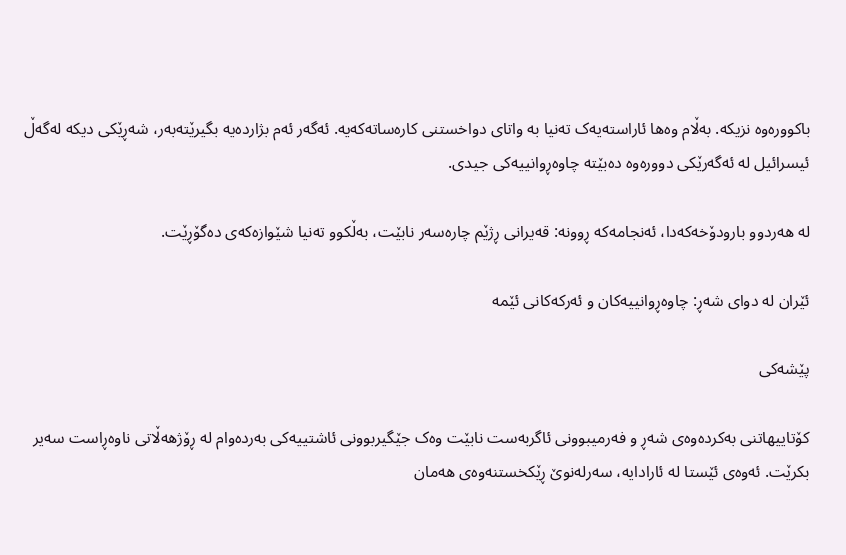باکوورەوە نزیکە. بەڵام وەها ئاراستەیەک تەنیا بە واتای دواخستنی کارەساتەکەیە. ئەگەر ئەم بژاردەیە بگیرێتەبەر، شەڕێکی دیکە لەگەڵ ئیسرائیل لە ئەگەرێکی دوورەوە دەبێتە چاوەڕوانییەکی جیدی.

لە هەردوو بارودۆخەکەدا، ئەنجامەکە ڕوونە: قەیرانی ڕژێم چارەسەر نابێت، بەڵکوو تەنیا شێوازەکەی دەگۆڕێت.

ئێران لە دوای شەڕ: چاوەڕوانییەکان و ئەرکەکانی ئێمە

پێشەکی

کۆتاییهاتنی بەکردەوەی شەڕ و فەرمیبوونی ئاگربەست نابێت وەک جێگیربوونی ئاشتییەکی بەردەوام لە ڕۆژهەڵاتی ناوەڕاست سەیر بکرێت. ئەوەی ئێستا لە ئارادایە، سەرلەنوێ ڕێکخستنەوەی هەمان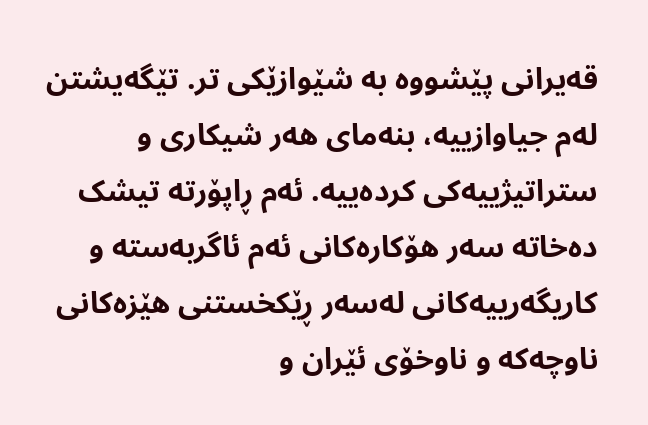قەیرانی پێشووە بە شێوازێکی تر. تێگەیشتن لەم جیاوازییە، بنەمای هەر شیکاری و ستراتیژییەکی کردەییە. ئەم ڕاپۆرتە تیشک دەخاتە سەر هۆکارەکانی ئەم ئاگربەستە و کاریگەرییەکانی لەسەر ڕێکخستنی هێزەکانی ناوچەکە و ناوخۆی ئێران و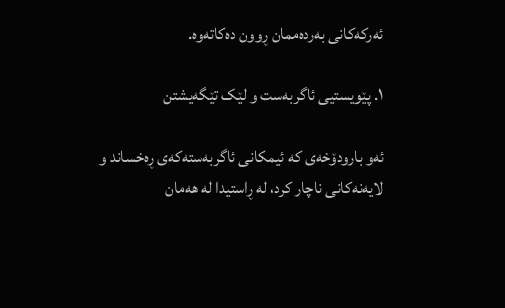ئەرکەکانی بەردەممان ڕوون دەکاتەوە.

۱. پێویستیی ئاگربەست و لێک تێگەیشتن

ئەو بارودۆخەی کە ئیمکانی ئاگربەستەکەی ڕەخساند و لایەنەکانی ناچار کرد، لە ڕاستیدا لە هەمان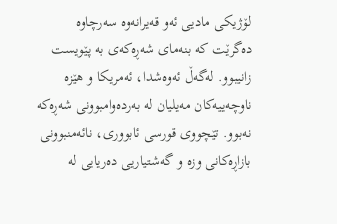لۆژیکی مادیی ئەو قەیرانەوە سەرچاوە دەگرێت کە بنەمای شەڕەکەی بە پێویست زانیبوو. لەگەڵ ئەوەشدا، ئەمریکا و هێزە ناوچەییەکان مەیلیان لە بەردەوامبوونی شەڕەکە نەبوو. تێچووی قورسی ئابووری، نائەمنبوونی بازاڕەکانی وزە و گەشتیاریی دەریایی لە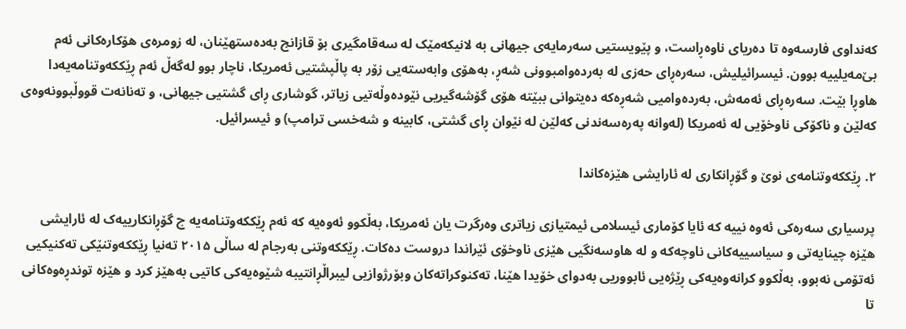کەنداوی فارسەوە تا دەریای ناوەڕاست، و پێویستیی سەرمایەی جیهانی بە لانیکەمێک لە سەقامگیری بۆ قازانج بەدەستهێنان، لە زومرەی هۆکارەکانی ئەم بێ‌مەیلییە بوون. ئیسرائیلیش، سەرەڕای حەزی لە بەردەوامبوونی شەڕ، بەهۆی وابەستەیی زۆر بە پاڵپشتیی ئەمریکا، ناچار بوو لەگەڵ ئەم ڕێککەوتنامەیەدا هاوڕا بێت. سەرەڕای ئەمەش، بەردەوامیی شەڕەکە دەیتوانی ببێتە هۆی گۆشەگیریی نێودەوڵەتیی زیاتر، گوشاری ڕای گشتیی جیهانی، و تەنانەت قووڵبوونەوەی کەلێن و ناکۆکی ناوخۆیی لە ئەمریکا (لەوانە پەرەسەندنی کەلێن لە نێوان ڕای گشتی، کابینە و شەخسی ترامپ) و ئیسرائیل.

۲. ڕێککەوتنامەی نوێ و گۆڕانکاری لە ئارایشی هێزەکاندا

پرسیاری سەرەکی ئەوە نییە کە ئایا کۆماری ئیسلامی ئیمتیازی زیاتری وەرگرت یان ئەمریکا، بەڵکوو ئەوەیە کە ئەم ڕێککەوتنامەیە چ گۆڕانکارییەک لە ئارایشی هێزە چینایەتی و سیاسییەکانی ناوچەکە و لە هاوسەنگیی هێزی ناوخۆی ئێراندا دروست دەکات. ڕێککەوتنی بەرجام لە ساڵی ۲۰۱۵ تەنیا ڕێککەوتنێکی تەکنیکیی ئەتۆمی نەبوو، بەڵکوو کرانەوەیەکی ڕێژەیی ئابووریی بەدوای خۆیدا هێنا، تەکنوکراتەکان وبۆرژوازیی لیبراڵڕانتیبە شێوەیەکی کاتیی بەهێز کرد و هێزە توندڕەوەکانی تا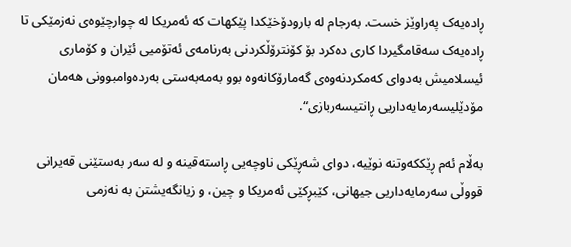ڕادەیەک پەراوێز خست. بەرجام لە بارودۆخێکدا پێکهات کە ئەمریکا لە چوارچێوەی نەزمێکی تا ڕادەیەک سەقامگیردا کاری دەکرد بۆ کۆنترۆڵکردنی بەرنامەی ئەتۆمیی ئێران و کۆماری ئیسلامیش بەدوای کەمکردنەوەی گەمارۆکانەوە بوو بەمەبەستی بەردەوامبوونی هەمان مۆدێلیسەرمایەداریی ڕانتیسەربازی“.

بەڵام ئەم ڕێککەوتنە نوێیە، دوای شەڕێکی ناوچەیی ڕاستەقینە و لە سەر بەستێنی قەیرانی قووڵی سەرمایەداریی جیهانی، کێبڕکێی ئەمریکا و چین، و زیانگەیشتن بە نەزمی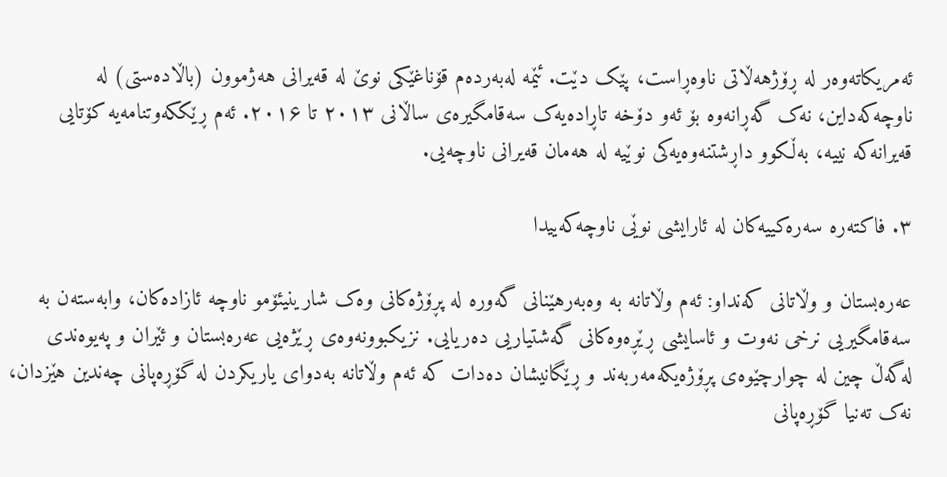ئەمریکاتەوەر لە ڕۆژهەڵاتی ناوەڕاست، پێک دێت. ئێمە لەبەردەم قۆناغێکی نوێ لە قەیرانی هەژموون (باڵادەستی) لە ناوچەکەداین، نەک گەڕانەوە بۆ ئەو دۆخە تاڕادەیەک سەقامگیرەی ساڵانی ۲۰۱۳ تا ۲۰۱۶. ئەم ڕێککەوتنامەیە کۆتایی قەیرانەکە نییە، بەڵکوو داڕشتنەوەیەکی نوێیە لە هەمان قەیرانی ناوچەیی.

۳. فاکتەرە سەرەکییەکان لە ئارایشی نوێی ناوچەکەییدا

عەرەبستان و وڵاتانی کەنداو: ئەم وڵاتانە بە وەبەرهێنانی گەورە لە پڕۆژەکانی وەک شارینیئۆمو ناوچە ئازادەکان، وابەستەن بە سەقامگیریی نرخی نەوت و ئاسایشی ڕێڕەوەکانی گەشتیاریی دەریایی. نزیکبوونەوەی ڕێژەیی عەرەبستان و ئێران و پەیوەندی لەگەڵ چین لە چوارچێوەی پڕۆژەیکەمەربەند و ڕێگانیشان دەدات کە ئەم وڵاتانە بەدوای یاریکردن لە گۆڕەپانی چەندین هێزدان، نەک تەنیا گۆڕەپانی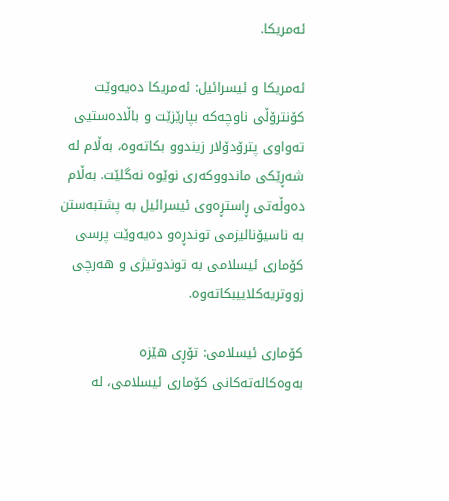ئەمریکا.

ئەمریکا و ئیسرائیل: ئەمریکا دەیەوێت کۆنترۆڵی ناوچەکە بپارێزێت و باڵادەستیی تەواوی پترۆدۆلار زیندوو بکاتەوە، بەڵام لە شەڕێکی ماندووکەری نوێوە نەگلێت. بەڵام دەوڵەتی ڕاستڕەوی ئیسرائیل بە پشتبەستن بە ناسیۆنالیزمی توندڕەو دەیەوێت پرسی کۆماری ئیسلامی بە توندوتیژی و هەرچی زووتریەکلاییبکاتەوە.

کۆماری ئیسلامی: تۆڕی هێزە بەوەکالەتەکانی کۆماری ئیسلامی، لە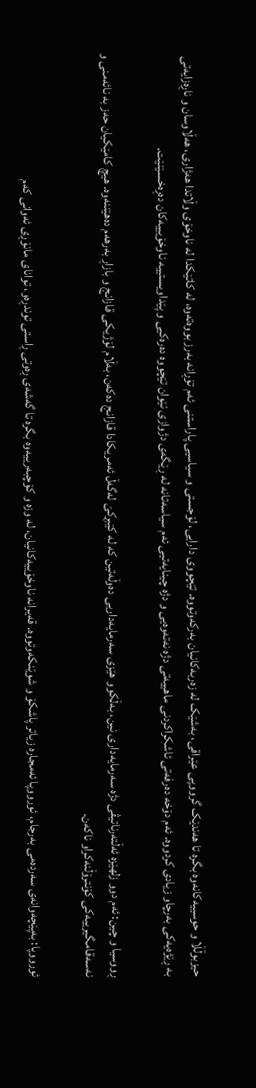حیزبوڵڵا و حوسییەکانەوە بگرە تا هەندێک گرووپی عێراقی، بەشێک لە زەربەکانیان بەرکەوتووە. تێچووی دارایی، لۆجستی و سیاسیی پاراستنی ئەم تۆڕانە بەرز بووەتەوە، لە کاتێکدا لە ناوخۆی وڵاتدا هەژاری، هەڵاوسان و ناڕەزایەتی بە ڕێژەیەکی بەرچاو زیادی کردووە. ئەم دۆخە دەرفەتی ئاشکراکردنی ماهییەتی دژە نەتەوەیی و دژە چینایەتیی ئەم سیاسەتانە لە ڕێگەی دژوازی نێوان تێچووە دەرەکیی و پێداویستییە ناوخۆیییەکان دەڕەخسێنێت.

ڕووسیا و چین: ئەم دوو زلهێزە ئەڵتەرناتیڤی دژە سەرمایەداری نین، بەڵکوو هێزی سەرمایەداریی دەوڵەتین کە لە کێبڕکێ لەگەڵ ئەمریکادا قازانج دەکەن، بەڵام لۆژیکی قازانج و بازاڕ بەرهەم دەهێننەوە. هیچ کامێکیان حەز بە نائەمنی و نەسەقامگیرییەکی کۆنترۆڵنەکراو ناکەن.

ئورووپا: بەپێچەوانەی سەردەمی بەرجام، ئورووپا ئەمجارە زیاتر پاشکۆ و شوێنکەوتووە. قەیرانە ناوخۆییەکانیان، لە وزە و کۆچبەرییەوە بگرە تا گەشەی ڕەوتی ڕاستی توندڕەو، توانای مانۆڕی ئەوانی کەم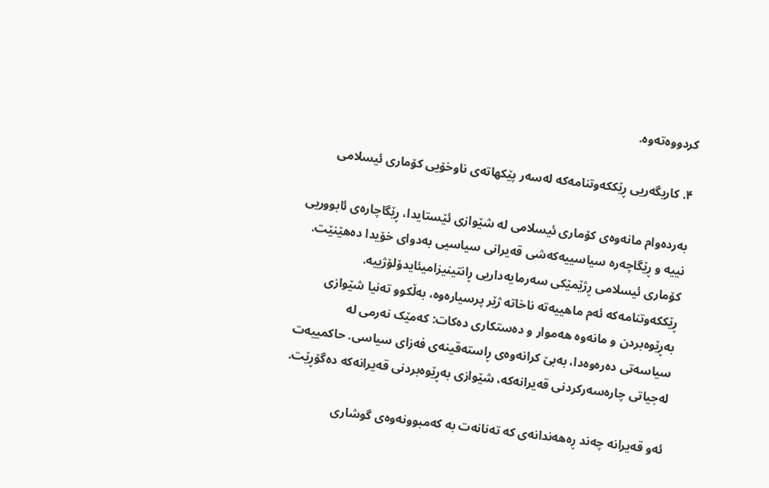کردووەتەوە.

۴. کاریگەریی ڕێککەوتنامەکە لەسەر پێکهاتەی ناوخۆیی کۆماری ئیسلامی

بەردەوام مانەوەی کۆماری ئیسلامی لە شێوازی ئێستایدا، ڕێگاچارەی ئابووریی نییە و ڕێگاچەرە سیاسییەکەشی قەیرانی سیاسیی بەدوای خۆیدا دەهێنێت. کۆماری ئیسلامی ڕژێمێکی سەرمایەداریی ڕانتینیزامیئایدۆلۆژییە. ڕێککەوتنامەکە ئەم ماهییەتە ناخاتە ژێر پرسیارەوە، بەڵکوو تەنیا شێوازی بەڕێوەبردن و مانەوە هەموار و دەستکاری دەکات: کەمێک نەرمی لە سیاسەتی دەرەوەدا، بەبێ کرانەوەی ڕاستەقینەی فەزای سیاسی. حاکمییەت لەجیاتی چارەسەرکردنی قەیرانەکە، شێوازی بەڕێوەبردنی قەیرانەکە دەگۆڕێت.

ئەو قەیرانە چەند ڕەهەندانەی کە تەنانەت بە کەمبوونەوەی گوشاری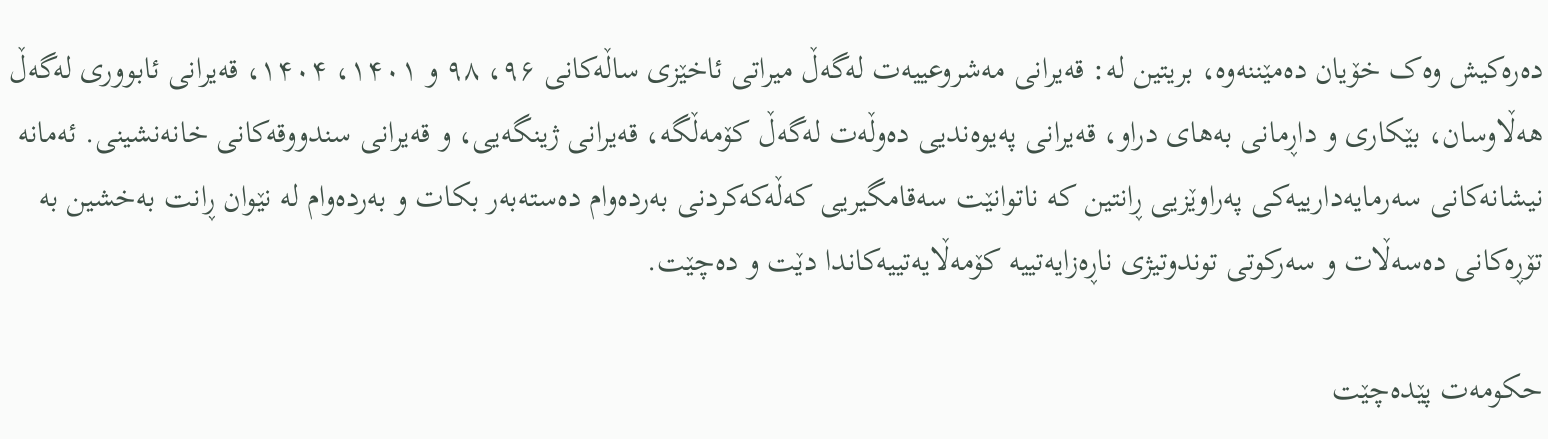دەرەکیش وەک خۆیان دەمێننەوە، بریتین لە: قەیرانی مەشروعییەت لەگەڵ میراتی ئاخێزی ساڵەکانی ۹۶، ۹۸ و ۱۴۰۱، ۱۴۰۴، قەیرانی ئابووری لەگەڵ هەڵاوسان، بێکاری و داڕمانی بەهای دراو، قەیرانی پەیوەندیی دەوڵەت لەگەڵ کۆمەڵگە، قەیرانی ژینگەیی، و قەیرانی سندووقەکانی خانەنشینی. ئەمانە نیشانەکانی سەرمایەدارییەکی پەراوێزیی ڕانتین کە ناتوانێت سەقامگیریی کەڵەکەکردنی بەردەوام دەستەبەر بکات و بەردەوام لە نێوان ڕانت بەخشین بە تۆڕەکانی دەسەڵات و سەرکوتی توندوتیژی ناڕەزایەتییە کۆمەڵایەتییەکاندا دێت و دەچێت.

حکومەت پێدەچێت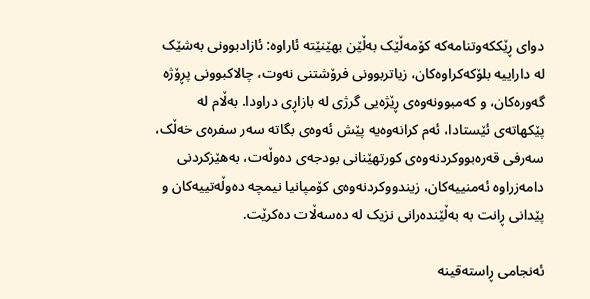دوای ڕێککەوتنامەکە کۆمەڵێک بەڵێن بهێنێتە ئاراوە: ئازادبوونی بەشێک لە داراییە بلۆکەکراوەکان، زیاتربوونی فرۆشتنی نەوت، چالاکبوونی پڕۆژە گەورەکان، و کەمبوونەوەی ڕێژەیی گرژی لە بازاڕی دراودا. بەڵام لە پێکهاتەی ئێستادا، ئەم کرانەوەیە پێش ئەوەی بگاتە سەر سفرەی خەڵک، سەرفی قەرەبووکردنەوەی کورتهێنانی بودجەی دەوڵەت، بەهێزکردنی دامەزراوە ئەمنییەکان، زیندووکردنەوەی کۆمپانیا نیمچە دەوڵەتییەکان و پێدانی ڕانت بە بەڵێندەرانی نزیک لە دەسەڵات دەکرێت.

ئەنجامی ڕاستەقینە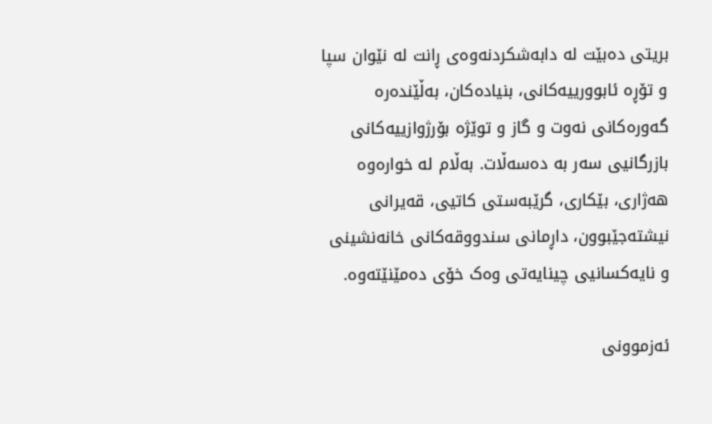بریتی دەبێت لە دابەشکردنەوەی ڕانت لە نێوان سپا و تۆڕە ئابوورییەکانی، بنیادەکان، بەڵێندەرە گەورەکانی نەوت و گاز و توێژە بۆرژوازییەکانی بازرگانیی سەر بە دەسەڵات. بەڵام لە خوارەوە هەژاری، بێکاری، گرێبەستی کاتیی، قەیرانی نیشتەجێبوون، داڕمانی سندووقەکانی خانەنشینی و نایەکسانیی چینایەتی وەک خۆی دەمێنێتەوە.

ئەزموونی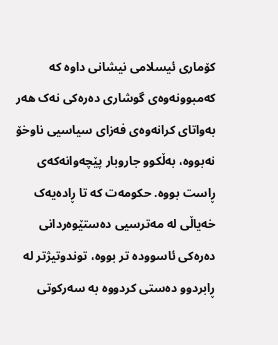کۆماری ئیسلامی نیشانی داوە کە کەمبوونەوەی گوشاری دەرەکی نەک هەر بەواتای کرانەوەی فەزای سیاسیی ناوخۆ نەبووە، بەڵکوو جاروبار پێچەوانەکەی ڕاست بووە. حکومەت کە تا ڕادەیەک خەیاڵی لە مەترسیی دەستێوەردانی دەرەکی ئاسوودە تر بووە، توندوتیژتر لە ڕابردوو دەستی کردووە بە سەرکوتی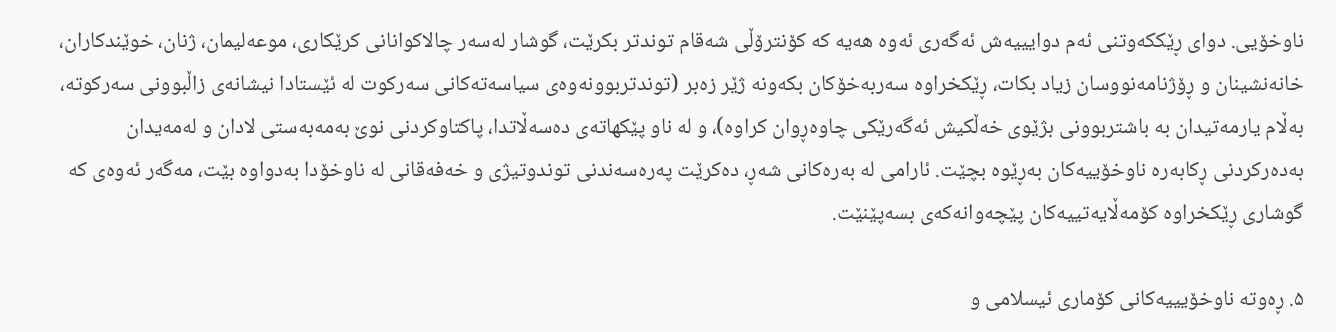ناوخۆیی. دوای ڕێککەوتنی ئەم دوایییەش ئەگەری ئەوە هەیە کە کۆنترۆڵی شەقام توندتر بکرێت، گوشار لەسەر چالاکوانانی کرێکاری، موعەلیمان، ژنان، خوێندکاران، خانەنشینان و ڕۆژنامەنووسان زیاد بکات، ڕێکخراوە سەربەخۆکان بکەونە ژێر زەبر (توندتربوونەوەی سیاسەتەکانی سەرکوت لە ئێستادا نیشانەی زاڵبوونی سەرکوتە، بەڵام یارمەتیدان بە باشتربوونی بژێوی خەڵکیش ئەگەرێکی چاوەڕوان کراوە)، و لە ناو پێکهاتەی دەسەڵاتدا، پاکتاوکردنی نوێ بەمەبەستی لادان و لەمەیدان بەدەرکردنی ڕکابەرە ناوخۆییەکان بەڕێوە بچێت. ئارامی لە بەرەکانی شەڕ، دەکرێت پەرەسەندنی توندوتیژی و خەفەقانی لە ناوخۆدا بەدواوە بێت، مەگەر ئەوەی کە گوشاری ڕێکخراوە کۆمەڵایەتییەکان پێچەوانەکەی بسەپێنێت.

۵. ڕەوتە ناوخۆیییەکانی کۆماری ئیسلامی و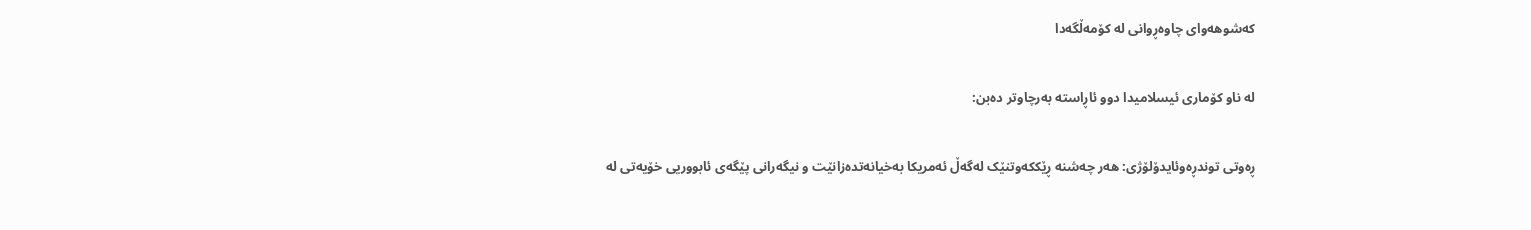کەشوهەوای چاوەڕوانی لە کۆمەڵگەدا

لە ناو کۆماری ئیسلامیدا دوو ئاڕاستە بەرچاوتر دەبن:

ڕەوتی توندڕەوئایدۆلۆژی: هەر چەشنە ڕێککەوتنێک لەگەڵ ئەمریکا بەخیانەتدەزانێت و نیگەرانی پێگەی ئابووریی خۆیەتی لە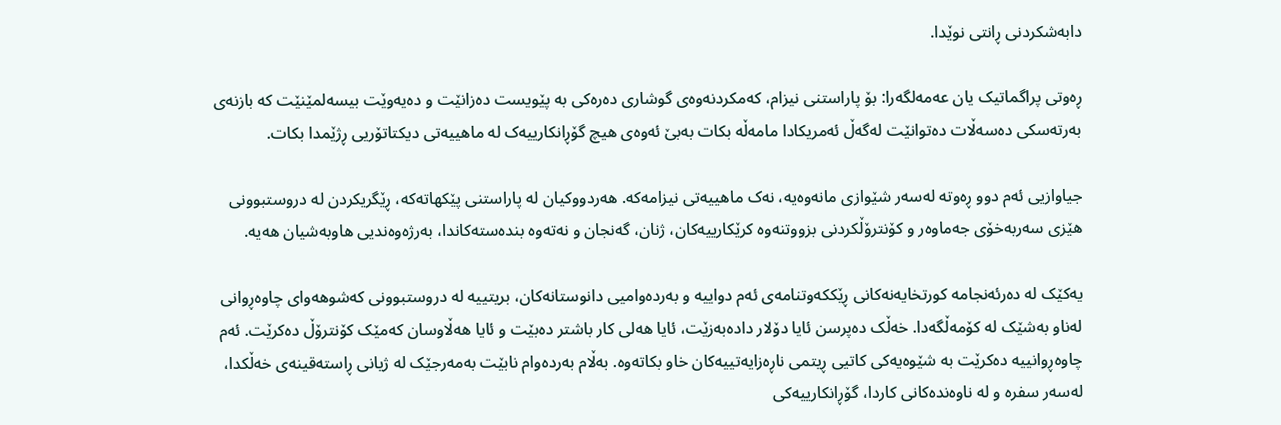دابەشکردنی ڕانتی نوێدا.

ڕەوتی پراگماتیک یان عەمەلگەرا: بۆ پاراستنی نیزام، کەمکردنەوەی گوشاری دەرەکی بە پێویست دەزانێت و دەیەوێت بیسەلمێنێت کە بازنەی بەرتەسکی دەسەڵات دەتوانێت لەگەڵ ئەمریکادا مامەڵە بکات بەبێ ئەوەی هیچ گۆڕانکارییەک لە ماهییەتی دیکتاتۆریی ڕژێمدا بکات.

جیاوازیی ئەم دوو ڕەوتە لەسەر شێوازی مانەوەیە، نەک ماهییەتی نیزامەکە. هەردووکیان لە پاراستنی پێکهاتەکە، ڕێگریکردن لە دروستبوونی هێزی سەربەخۆی جەماوەر و کۆنترۆڵکردنی بزووتنەوە کرێکارییەکان، ژنان، گەنجان و نەتەوە بندەستەکاندا، بەرژەوەندیی هاوبەشیان هەیە.

یەکێک لە دەرئەنجامە کورتخایەنەکانی ڕێککەوتنامەی ئەم دواییە و بەردەوامیی دانوستانەکان، بریتییە لە دروستبوونی کەشوهەوای چاوەڕوانی لەناو بەشێک لە کۆمەڵگەدا. خەڵک دەپرسن ئایا دۆلار دادەبەزێت، ئایا هەلی کار باشتر دەبێت و ئایا هەڵاوسان کەمێک کۆنترۆڵ دەکرێت. ئەم چاوەڕوانییە دەکرێت بە شێوەیەکی کاتیی ڕیتمی ناڕەزایەتییەکان خاو بکاتەوە. بەڵام بەردەوام نابێت بەمەرجێک لە ژیانی ڕاستەقینەی خەڵکدا، لەسەر سفرە و لە ناوەندەکانی کاردا، گۆڕانکارییەکی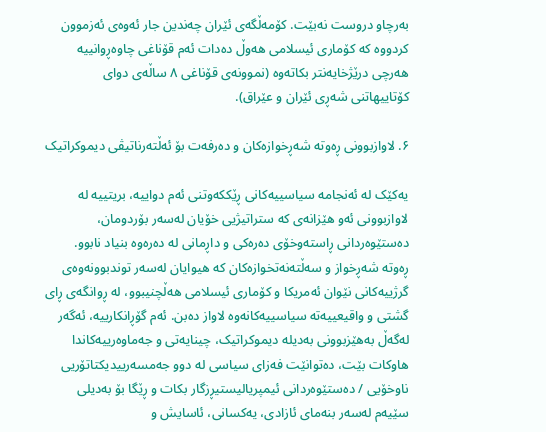بەرچاو دروست نەبێت. کۆمەڵگەی ئێران چەندین جار ئەوەی ئەزموون کردووە کە کۆماری ئیسلامی هەوڵ دەدات ئەم قۆناغی چاوەڕوانییە هەرچی درێژخایەنتر بکاتەوە (نموونەی قۆناغی ۸ ساڵەی دوای کۆتاییهاتنی شەڕی ئێران و عێراق).

۶. لاوازبوونی ڕەوتە شەڕخوازەکان و دەرفەت بۆ ئەڵتەرناتیڤی دیموکراتیک

یەکێک لە ئەنجامە سیاسییەکانی ڕێککەوتنی ئەم دواییە، بریتییه لە لاوازبوونی ئەو هێزانەی کە ستراتیژیی خۆیان لەسەر بۆردومان، دەستێوەردانی ڕاستەوخۆی دەرەکی و داڕمانی لە دەرەوە بنیاد نابوو. ڕەوتە شەڕخواز و سەڵتەنەتخوازەکان کە هیوایان لەسەر توندبوونەوەی گرژییەکانی نێوان ئەمریکا و کۆماری ئیسلامی هەڵچنیبوو، لە ڕوانگەی ڕای گشتی و واقیعییەتە سیاسییەکانەوە لاواز دەبن. ئەم گۆڕانکارییە، ئەگەر لەگەڵ بەهێزبوونی بەدیلە دیموکراتیک، چینایەتی و جەماوەرییەکاندا هاوکات بێت، دەتوانێت فەزای سیاسی لە دوو جەمسەرییدیکتاتۆریی ناوخۆیی / دەستێوەردانی ئیمپریالیستیڕزگار بکات و ڕێگا بۆ بەدیلی سێیەم لەسەر بنەمای ئازادی، یەکسانی، ئاسایش و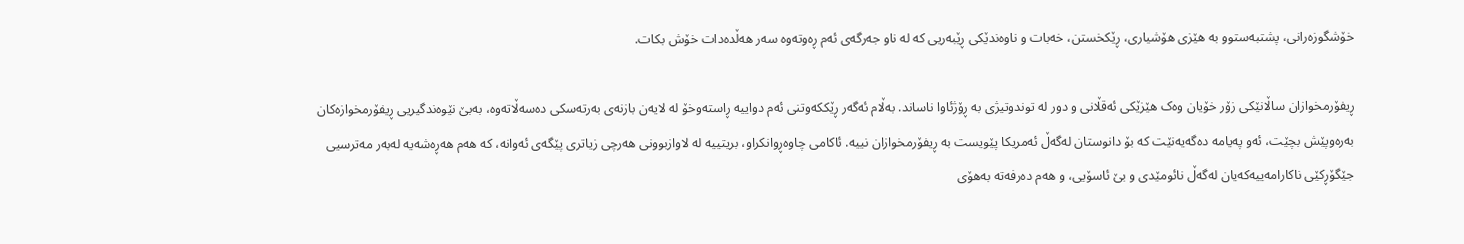خۆشگوزەرانی، پشتبەستوو بە هێزی هۆشیاری، ڕێکخستن، خەبات و ناوەندێکی ڕێبەریی کە لە ناو جەرگەی ئەم ڕەوتەوە سەر هەڵدەدات خۆش بکات.

ڕیفۆرمخوازان ساڵانێکی زۆر خۆیان وەک هێزێکی ئەقڵانی و دور لە توندوتیژی بە ڕۆژئاوا ناساند. بەڵام ئەگەر ڕێککەوتنی ئەم دواییە ڕاستەوخۆ لە لایەن بازنەی بەرتەسکی دەسەڵاتەوە، بەبێ نێوەندگیریی ڕیفۆرمخوازەکان بەرەوپێش بچێت، ئەو پەیامە دەگەیەنێت کە بۆ دانوستان لەگەڵ ئەمریکا پێویست بە ڕیفۆرمخوازان نییە. ئاکامی چاوەڕوانکراو، بریتییە لە لاوازبوونی هەرچی زیاتری پێگەی ئەوانە، کە هەم هەڕەشەیە لەبەر مەترسیی جێگۆڕکێی ناکارامەییەکەیان لەگەڵ نائومێدی و بێ‌ ئاسۆیی، و هەم دەرفەتە بەهۆی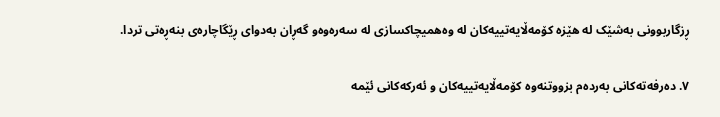ڕزگاربوونی بەشێک لە هێزە کۆمەڵایەتییەکان لە وەهمیچاکسازی لە سەرەوەو گەڕان بەدوای ڕێگاچارەی بنەڕەتی تردا.

۷. دەرفەتەکانی بەردەم بزووتنەوە کۆمەڵایەتییەکان و ئەرکەکانی ئێمە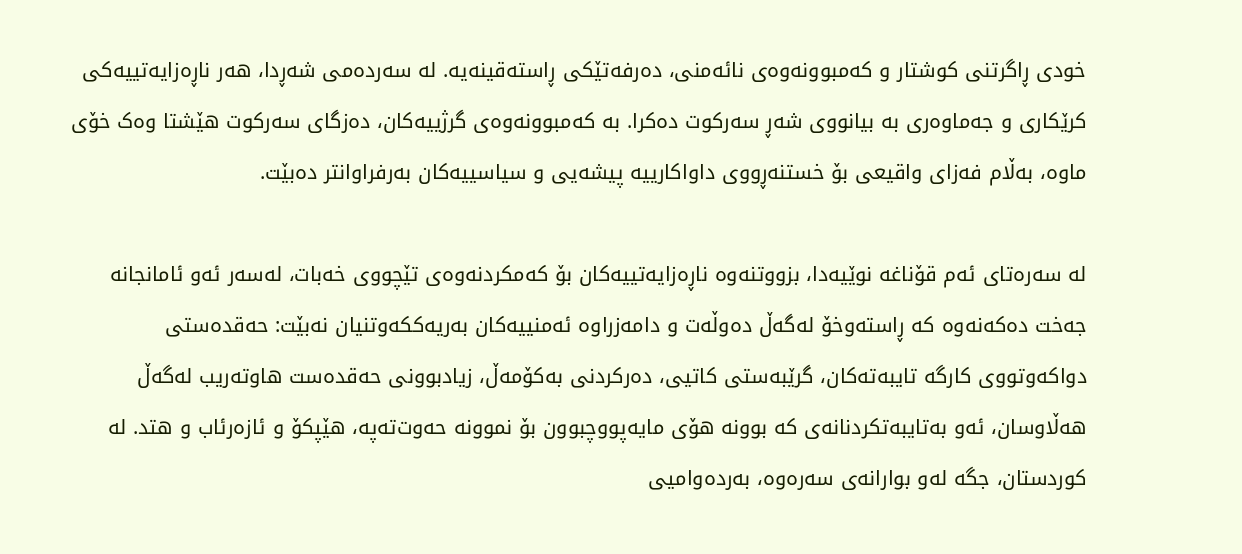خودی ڕاگرتنی کوشتار و کەمبوونەوەی نائەمنی، دەرفەتێکی ڕاستەقینەیە. لە سەردەمی شەڕدا، هەر ناڕەزایەتییەکی کرێکاری و جەماوەری بە بیانووی شەڕ سەرکوت دەکرا. بە کەمبوونەوەی گرژییەکان، دەزگای سەرکوت هێشتا وەک خۆی ماوە، بەڵام فەزای واقیعی بۆ خستنەڕووی داواکارییە پیشەیی و سیاسییەکان بەرفراوانتر دەبێت.

لە سەرەتای ئەم قۆناغە نوێیەدا، بزووتنەوە ناڕەزایەتییەکان بۆ کەمکردنەوەی تێچووی خەبات، لەسەر ئەو ئامانجانە جەخت دەکەنەوە کە ڕاستەوخۆ لەگەڵ دەوڵەت و دامەزراوە ئەمنییەکان بەریەککەوتنیان نەبێت: حەقدەستی دواکەوتووی کارگە تایبەتەکان، گرێبەستی کاتیی، دەرکردنی بەکۆمەڵ، زیادبوونی حەقدەست هاوتەریب لەگەڵ هەڵاوسان، ئەو بەتایبەتکردنانەی کە بوونە هۆی مایەپووچبوون بۆ نموونە حەوت‌تەپە، هێپکۆ و ئازەرئاب و هتد. لە کوردستان، جگە لەو بوارانەی سەرەوە، بەردەوامیی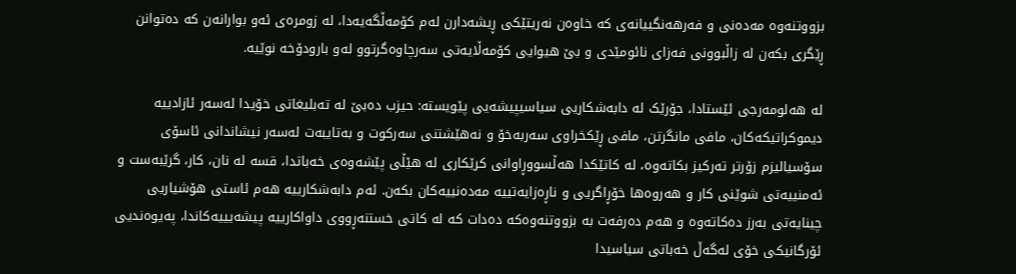بزووتنەوە مەدەنی و فەرهەنگییانەی کە خاوەن نەریتێکی ڕیشەدارن لەم کۆمەڵگەیەدا، لە زومرەی ئەو بوارانەن کە دەتوانن ڕێگری بکەن لە زاڵبوونی فەزای نائومێدی و بێ هیوایی کۆمەڵایەتی سەرچاوەگرتوو لەو بارودۆخە نوێیە.

لە هەلومەرجی ئێستادا، جۆرێک لە دابەشکاریی سیاسیپیشەیی پێویستە: حیزب دەبێ لە تەبلیغاتی خۆیدا لەسەر ئازادییە دیموکراتیکەکان، مافی مانگرتن، مافی ڕێکخراوی سەربەخۆ و نەهێشتنی سەرکوت و بەتایبەت لەسەر نیشاندانی ئاسۆی سۆسیالیزم زۆرتر تەرکیز بکاتەوە، لە کاتێکدا هەڵسووڕاوانی کرێکاری لە هێڵی پێشەوەی خەباتدا، قسە لە نان، کار، گرێبەست و ئەمنییەتی شوێنی کار و هەروەها خۆڕاگریی و ناڕەزایەتییە مەدەنییەکان بکەن. ئەم دابەشکارییە هەم ئاستی هۆشیاریی چینایەتی بەرز دەکاتەوە و هەم دەرفەت بە بزووتنەوەکە دەدات کە لە کاتی خستنەڕووی داواکارییە پیشەیییەکاندا، پەیوەندیی ئۆرگانیکی خۆی لەگەڵ خەباتی سیاسیدا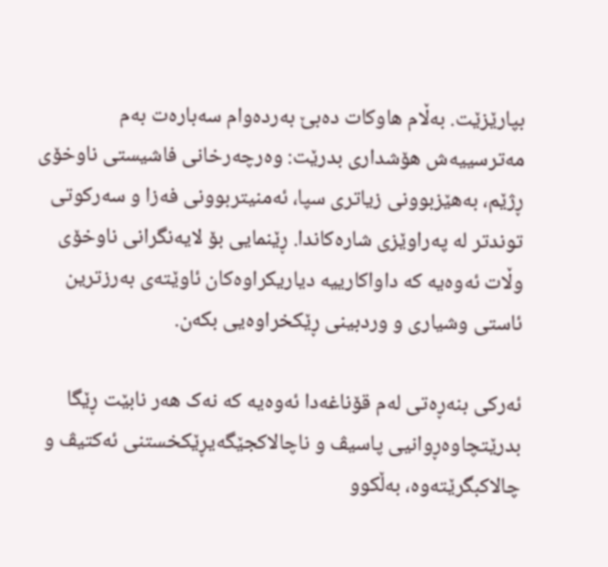بپارێزێت. بەڵام هاوکات دەبێ بەردەوام سەبارەت بەم مەترسییەش هۆشداری بدرێت: وەرچەرخانی فاشیستی ناوخۆی ڕژێم، بەهێزبوونی زیاتری سپا، ئەمنیتربوونی فەزا و سەرکوتی توندتر لە پەراوێزی شارەکاندا. ڕێنمایی بۆ لایەنگرانی ناوخۆی وڵات ئەوەیە کە داواکارییە دیاریکراوەکان ئاوێتەی بەرزترین ئاستی وشیاری و وردبینی ڕێکخراوەیی بکەن.

ئەرکی بنەڕەتی لەم قۆناغەدا ئەوەیە کە نەک هەر نابێت ڕێگا بدرێتچاوەڕوانیی پاسیڤ و ناچالاکجێگەیڕێکخستنی ئەکتیڤ و چالاکبگرێتەوە، بەڵکوو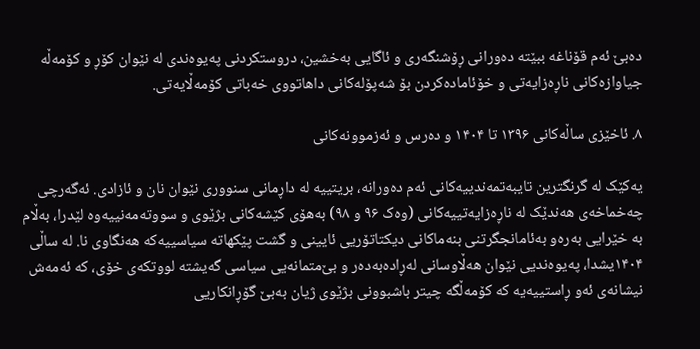دەبێ ئەم قۆناغە ببێتە دەورانی ڕۆشنگەری و ئاگایی بەخشین، دروستکردنی پەیوەندی لە نێوان کۆڕ و کۆمەڵە جیاوازەکانی ناڕەزایەتی و خۆئامادەکردن بۆ شەپۆلەکانی داهاتووی خەباتی کۆمەڵایەتی.

٨. ئاخێزی ساڵەکانی ۱۳۹۶ تا ۱۴۰۴ و دەرس و ئەزموونەکانی

یەکێک لە گرنگترین تایبەتمەندییەکانی ئەم دەورانە، بریتییە لە داڕمانی سنووری نێوان نان و ئازادی. ئەگەرچی چەخماخەی هەندێک لە ناڕەزایەتییەکانی (وەک ۹۶ و ۹۸) بەهۆی کێشەکانی بژێوی و سووتەمەنییەوە لێدرا، بەڵام بە خێرایی بەرەو بەئامانجگرتنی بنەماکانی دیکتاتۆریی ئایینی و گشت پێکهاتە سیاسییەکە هەنگاوی نا. لە ساڵی ۱۴۰۴یشدا، پەیوەندیی نێوان هەڵاوسانی لەڕادەبەدەر و بێ‌متمانەیی سیاسی گەیشتە لووتکەی خۆی، کە ئەمەش نیشانەی ئەو ڕاستییەیە کە کۆمەڵگە چیتر باشبوونی بژێوی ژیان بەبێ گۆڕانکاریی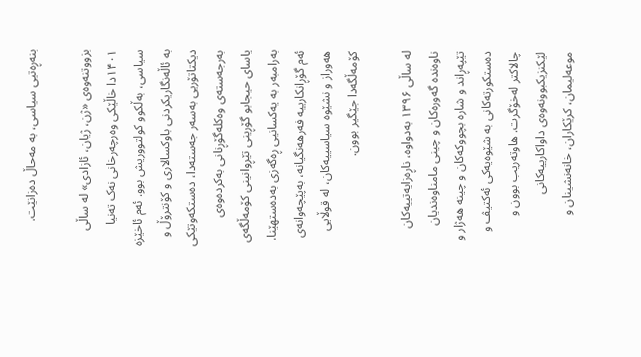بنەڕەتیی سیاسی، بە مەحاڵ دەزانێت.

بزووتنەوەی «ژن، ژیان، ئازادی» لە ساڵی ۱۴۰۱دا خاڵێکی وەرچەرخانی نەک تەنیا سیاسی، بەڵکوو کولتووریش بوو. ئەم ئاخێزە بە ئاڵەنگاریکردنی باوکسالاری و کۆنترۆڵ و دیکتاتۆریی بەسەر جەستەدا، دەستکەوتێکی بەرجەستەی وەکلەگۆڕنانی بەکردەوەی یاسای حیجابو گۆڕینی تێڕوانینی کۆمەڵگەی بەرامبەر بە یەکسانیی ڕەگەزی بەدەستهێنا. ئەم گۆڕانکارییە فەرهەنگیانە، بەپێچەوانەی هەوراز و نشێوە سیاسییەکان، لە قوڵایی کۆمەڵگەدا جێگیر بوون.

لە ساڵی ۱۳۹۶ بەدواوە، ناڕەزایەتییەکان ناوەندە گەورەکان و چینی مامناوەندیان تێپەڕاند و شارە بچووکەکان و چینە هەژار و  دەستکورتەکانی بە شێوەیەکی ئەکتیڤ و چالاکتر لەخۆگرت. هاوتەریب بوون و لێکنزیکبوونەوەی داواکارییەکانی موعەلیمان، کرێکاران، خانەنشینان و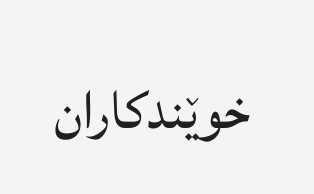خوێندکاران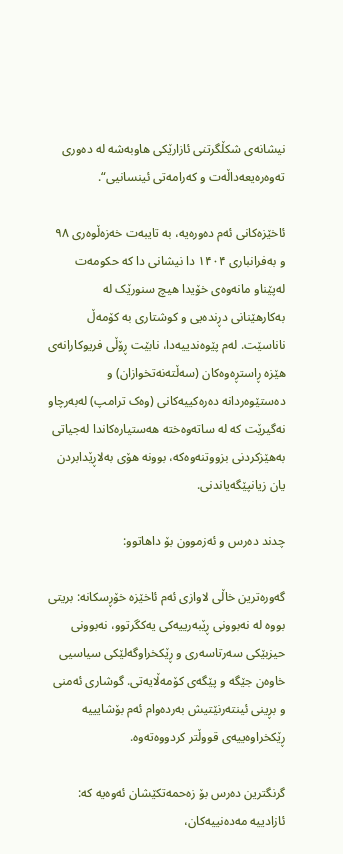نیشانەی شکڵگرتنی ئازارێکی هاوبەشە لە دەوری تەوەرەیعەداڵەت و کەرامەتی ئینسانیی“.

ئاخێزەکانی ئەم دەورەیە، بە تایبەت خەزەڵوەری ۹۸ و بەفرانباری ۱۴۰۴ دا نیشانی دا کە حکومەت لەپێناو مانەوەی خۆیدا هیچ سنورێک لە بەکارهێنانی دڕندەیی و کوشتاری بە کۆمەڵ ناناسێت. لەم پێوەندییەدا، نابێت ڕۆڵی فریوکارانەی هێزە ڕاستڕەوەکان (سەڵتەنەتخوازان) و دەستێوەردانە دەرەکییەکانی (وەک ترامپ) لەبەرچاو نەگیرێت کە لە ساتەوەختە هەستیارەکاندا لەجیاتی بەهێزکردنی بزووتنەوەکە، بوونە هۆی بەلاڕێدابردن یان زیانپێگەیاندنی.

چدند دەرس و ئەزموون بۆ داهاتوو:

گەورەترین خاڵی لاوازی ئەم ئاخێزە خۆڕسکانە: بریتی بووە لە نەبوونی ڕێبەرییەکی یەکگرتوو، نەبوونی حیزبێکی سەرتاسەری و ڕێکخراوگەلێکی سیاسیی خاوەن جێگە و پێگەی کۆمەڵایەتی. گوشاری ئەمنی و بڕینی ئینتەرنێتیش بەردەوام ئەم بۆشایییە ڕێکخراوەییەی قووڵتر کردووەتەوە.

گرنگترین دەرس بۆ زەحمەتکێشان ئەوەیە کە: ئازادییە مەدەنییەکان،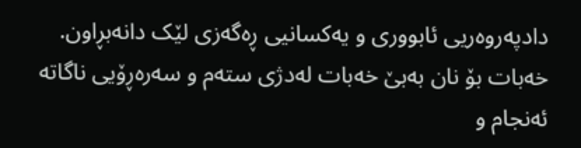دادپەروەریی ئابووری و یەکسانیی ڕەگەزی لێک دانەبڕاون. خەبات بۆ نان بەبێ خەبات لەدژی ستەم و سەرەڕۆیی ناگاتە ئەنجام و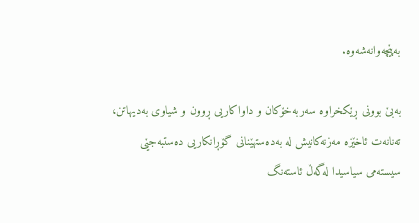بەپێچەوانەشەوە.

بەبێ بوونی ڕێکخراوە سەربەخۆکان و داواکاریی ڕوون و شیاوی بەدیهاتن، تەنانەت ئاخێزە مەزنەکانیش لە بەدەستهێنانی گۆڕانکاریی دەستبەجێی سیستەمی سیاسیدا لەگەڵ ئاستەنگ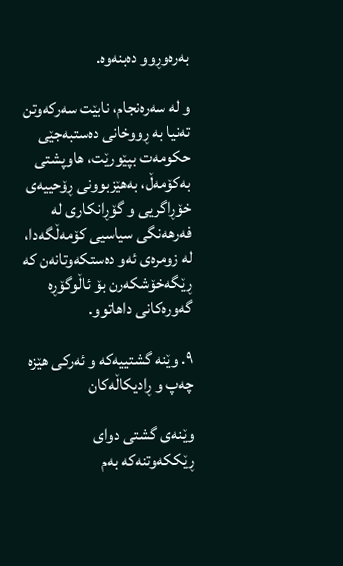بەرەوڕوو دەبنەوە.

و لە سەرەنجام، نابێت سەرکەوتن تەنیا بە ڕووخانی دەستبەجێی حکومەت بپێورێت، هاوپشتی بەکۆمەڵ، بەهێزبوونی ڕۆحییەی خۆڕاگریی و گۆڕانکاری لە فەرهەنگی سیاسیی کۆمەڵگەدا، لە زومرەی ئەو دەستکەوتانەن کە ڕێگەخۆشکەرن بۆ ئاڵوگۆڕە گەورەکانی داهاتوو.

٩. وێنە گشتییەکە و ئەرکی هێزە چەپ و ڕادیکاڵەکان

وێنەی گشتی دوای ڕێککەوتنەکە بەم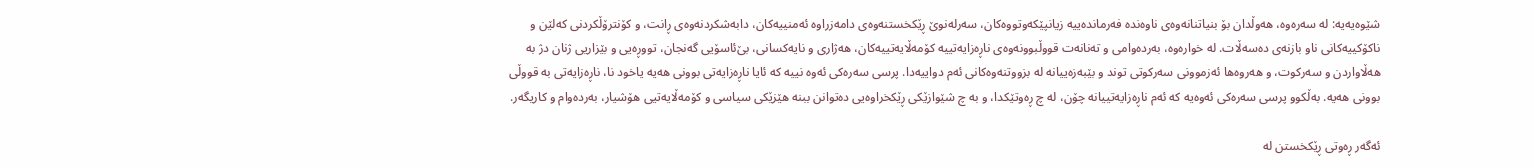شێوەیەیە: لە سەرەوە، هەوڵدان بۆ بنیاتنانەوەی ناوەندە فەرماندەییە زیانپێکەوتووەکان، سەرلەنوێ ڕێکخستنەوەی دامەزراوە ئەمنییەکان، دابەشکردنەوەی ڕانت، و کۆنترۆڵکردنی کەلێن و ناکۆکییەکانی ناو بازنەی دەسەڵات. لە خوارەوە، بەردەوامی و تەنانەت قووڵبوونەوەی ناڕەزایەتییە کۆمەڵایەتییەکان، هەژاری و نایەکسانی، بێ‌ئاسۆیی گەنجان، تووڕەیی و بێزاریی ژنان دژ بە هەڵاواردن و سەرکوت، و هەروەها ئەزموونی سەرکوتی توند و بێبەزەییانە لە بزووتنەوەکانی ئەم دواییەدا. پرسی سەرەکی ئەوە نییە کە ئایا ناڕەزایەتی بوونی هەیە یاخود نا، ناڕەزایەتی بە قووڵی بوونی هەیە. بەڵکوو پرسی سەرەکی ئەوەیە کە ئەم ناڕەزایەتییانە چۆن، لە چ ڕەوتێکدا، و بە چ شێوازێکی ڕێکخراوەیی دەتوانن ببنە هێزێکی سیاسی و کۆمەڵایەتیی هۆشیار، بەردەوام و کاریگەر.

ئەگەر ڕەوتی ڕێکخستن لە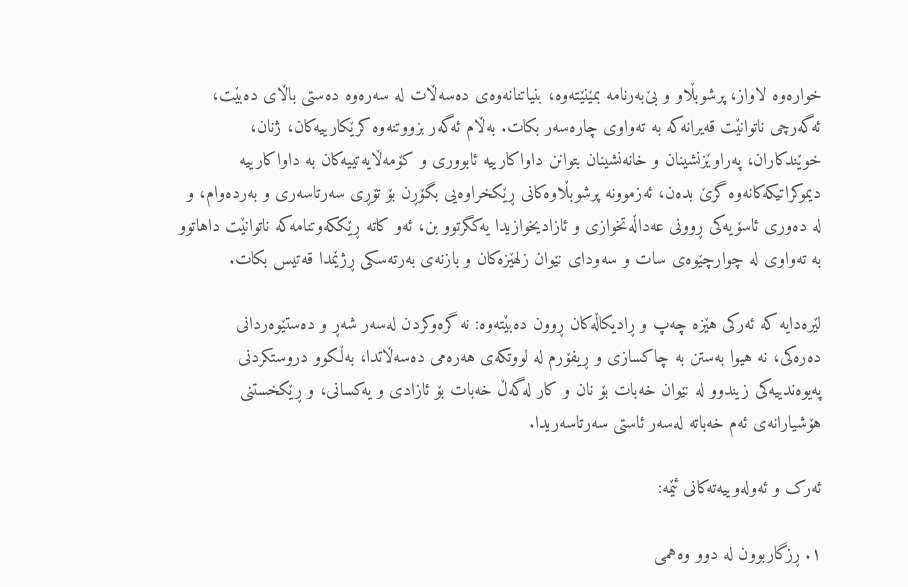خوارەوە لاواز، پرشوبڵاو و بێ‌بەرنامە بمێنێتەوە، بنیاتنانەوەی دەسەڵات لە سەرەوە دەستی باڵای دەبێت، ئەگەرچی ناتوانێت قەیرانەکە بە تەواوی چارەسەر بکات. بەڵام ئەگەر بزووتنەوە کرێکارییەکان، ژنان، خوێندکاران، پەراوێزنشینان و خانەنشینان بتوانن داواکارییە ئابووری و کۆمەڵایەتییەکان بە داواکارییە دیموکراتیکەکانەوە گرێ بدەن، ئەزموونە پرشوبڵاوەکانی ڕێکخراوەیی بگۆڕن بۆ تۆڕی سەرتاسەری و بەردەوام، و لە دەوری ئاسۆیەکی ڕوونی عەداڵەتخوازی و ئازادیخوازیدا یەکگرتوو بن، ئەو کاتە ڕێککەوتنامەکە ناتوانێت داهاتوو بە تەواوی لە چوارچێوەی سات و سەودای نێوان زلهێزەکان و بازنەی بەرتەسکی ڕژێمدا قەتیس بکات.

لێرەدایە کە ئەرکی هێزە چەپ و ڕادیکاڵەکان ڕوون دەبێتەوە: نە گرەوکردن لەسەر شەڕ و دەستێوەردانی دەرەکی، نە هیوا بەستن بە چاکسازی و ڕیفۆرم لە لووتکەی هەرەمی دەسەڵاتدا، بەڵکوو دروستکردنی پەیوەندییەکی زیندوو لە نێوان خەبات بۆ نان و کار لەگەڵ خەبات بۆ ئازادی و یەکسانی، و ڕێکخستنی هۆشیارانەی ئەم خەباتە لەسەر ئاستی سەرتاسەریدا.

ئەرک و ئەولەوییەتەکانی ئێمە:

۱. ڕزگاربوون لە دوو وەهمی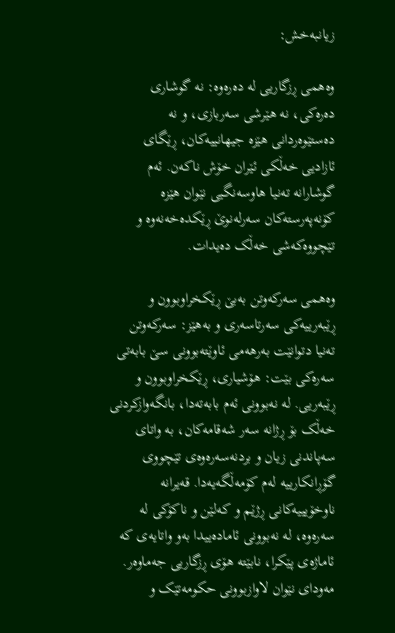زیانبەخش:

وەهمی ڕزگاریی لە دەرەوە: نە گوشاری دەرەکی، نە هێرشی سەربازی، و نە دەستێوەردانی هێزە جیهانییەکان، ڕێگای ئازادیی خەڵکی ئێران خۆش ناکەن. ئەم گوشارانە تەنیا هاوسەنگیی نێوان هێزە کۆنەپەرستەکان سەرلەنوێ ڕێکدەخەنەوە و تێچووەکەشی خەڵک دەیدات.

وەهمی سەرکەوتن بەبێ ڕێکخراوبوون و ڕێبەرییەکی سەرتاسەری و بەهێز: سەرکەوتن تەنیا دتوانێت بەرهەمی ئاوێتەبوونی سێ بابەتی سەرەکی بێت: هۆشیاری، ڕێکخراوبوون و ڕێبەریی. لە نەبوونی ئەم بابەتەدا، بانگەوازکردنی خەڵک بۆ ڕژانە سەر شەقامەکان، بە واتای سەپاندنی زیان و بردنەسەرەوەی تێچووی گۆڕانکارییە لەم کۆمەڵگەیەدا. قەیرانە ناوخۆیییەکانی ڕژێم و کەلێن و ناکۆکی لە سەرەوە، لە نەبوونی ئامادەییدا بەو واتایەی کە ئاماژەی پێکرا، نابێتە هۆی ڕزگاریی جەماوەر. مەودای نێوان لاوازبوونی حکومەتێک و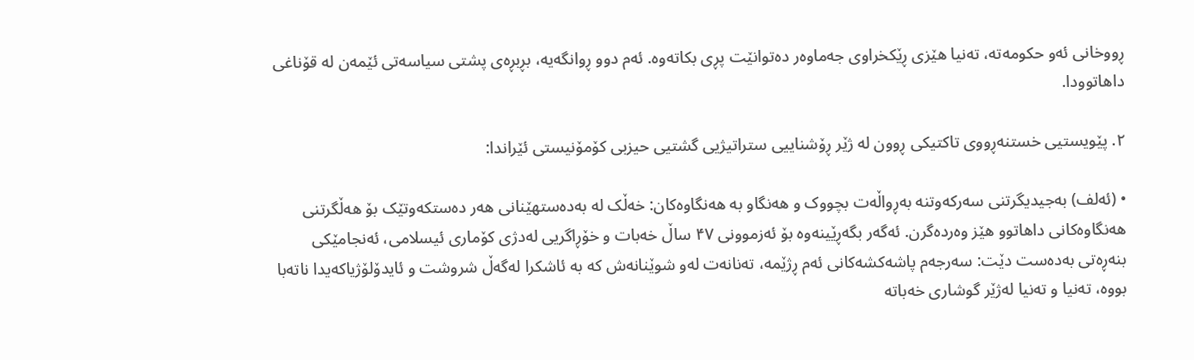ڕووخانی ئەو حکومەتە، تەنیا هێزی ڕێکخراوی جەماوەر دەتوانێت پڕی بکاتەوە. ئەم دوو ڕوانگەیە، بڕبڕەی پشتی سیاسەتی ئێمەن لە قۆناغی داهاتوودا.

۲. پێویستیی خستنەڕووی تاکتیکی ڕوون لە ژێر ڕۆشناییی ستراتیژیی گشتیی حیزبی کۆمۆنیستی ئێراندا:

• (ئەلف) بەجیدیگرتنی سەرکەوتنە بەڕواڵەت بچووک و هەنگاو بە هەنگاوەکان: خەڵک لە بەدەستهێنانی هەر دەستکەوتێک بۆ هەڵگرتنی هەنگاوەکانی داهاتوو هێز وەردەگرن. ئەگەر بگەڕێینەوە بۆ ئەزموونی ۴۷ ساڵ خەبات و خۆڕاگریی لەدژی کۆماری ئیسلامی، ئەنجامێکی بنەڕەتی بەدەست دێت: سەرجەم پاشەکشەکانی ئەم ڕژێمە، تەنانەت لەو شوێنانەش کە بە ئاشکرا لەگەڵ شروشت و ئایدۆلۆژیاکەیدا ناتەبا بووە، تەنیا و تەنیا لەژێر گوشاری خەباتە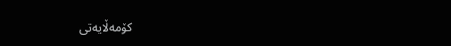کۆمەڵایەتی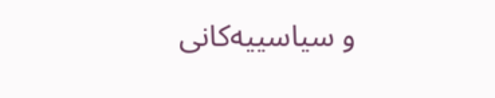و سیاسییەکانی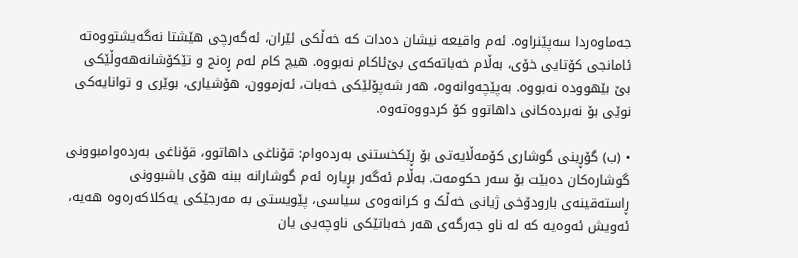جەماوەردا سەپێنراوە. ئەم واقیعە نیشان دەدات کە خەڵکی ئێران، ئەگەرچی هێشتا نەگەیشتووەتە ئامانجی کۆتایی خۆی، بەڵام خەباتەکەی بێ‌ئاکام نەبووە. هیچ کام لەم ڕەنج و تێکۆشانەهەوڵێکی  بێ بێهوودە نەبووە. بەپێچەوانەوە، هەر شەپۆلێکی خەبات، ئەزموون، هۆشیاری، بوێری و توانایەکی نوێی بۆ نەبردەکانی داهاتوو کۆ کردووەتەوە.

• (ب) گۆڕینی گوشاری کۆمەڵایەتی بۆ ڕێکخستنی بەردەوام: قۆناغی داهاتوو، قۆناغی بەردەوامبوونی گوشارەکان دەبێت بۆ سەر حکومەت. بەڵام ئەگەر بڕیارە ئەم گوشارانە ببنە هۆی باشبوونی ڕاستەقینەی بارودۆخی ژیانی خەڵک و کرانەوەی سیاسی، پێویستی بە مەرجێکی یەکلاکەرەوە هەیە، ئەویش ئەوەیە کە لە ناو جەرگەی هەر خەباتێکی ناوچەیی یان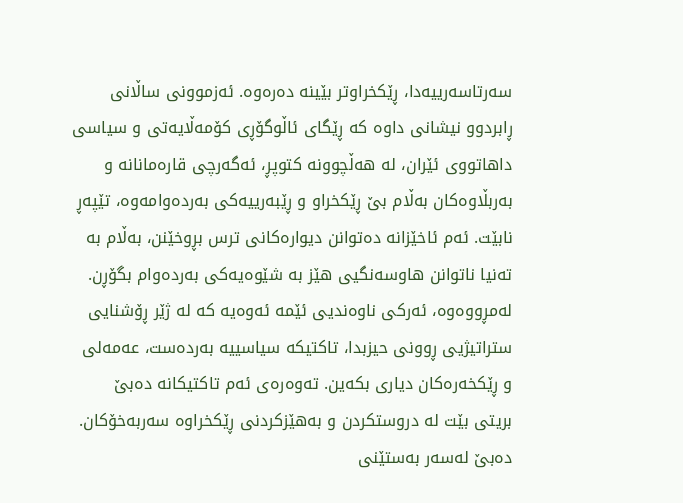سەرتاسەرییەدا، ڕێکخراوتر بێینە دەرەوە. ئەزموونی ساڵانی ڕابردوو نیشانی داوە کە ڕێگای ئاڵوگۆڕی کۆمەڵایەتی و سیاسی داهاتووی ئێران، لە هەڵچوونە کتوپڕ، ئەگەرچی قارەمانانە و بەربڵاوەکان بەڵام بێ ڕێکخراو و ڕێبەرییەکی بەردەوامەوە، تێپەڕ نابێت. ئەم ئاخێزانە دەتوانن دیوارەکانی ترس بڕوخێنن، بەڵام بە تەنیا ناتوانن هاوسەنگیی هێز بە شێوەیەکی بەردەوام بگۆڕن. لەمڕووەوە، ئەرکی ناوەندیی ئێمە ئەوەیە کە لە ژێر ڕۆشنایی ستراتیژیی ڕوونی حیزبدا، تاکتیکە سیاسییە بەردەست، عەمەلی و ڕێکخەرەکان دیاری بکەین. تەوەرەی ئەم تاکتیکانە دەبێ بریتی بێت لە دروستکردن و بەهێزکردنی ڕێکخراوە سەربەخۆکان. دەبێ لەسەر بەستێنی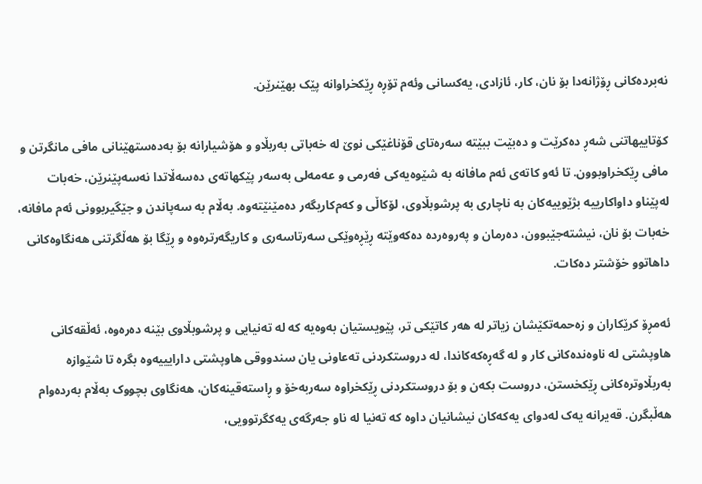نەبردەکانی ڕۆژانەدا بۆ نان، کار، ئازادی، یەکسانی وئەم تۆڕە ڕێکخراوانە پێک بهێنرێن.

کۆتاییهاتنی شەڕ دەکرێت و دەبێت ببێتە سەرەتای قۆناغێکی نوێ لە خەباتی بەربڵاو و هۆشیارانە بۆ بەدەستهێنانی مافی مانگرتن و مافی ڕێکخراوبوون. تا ئەو کاتەی ئەم مافانە بە شێوەیەکی فەرمی و عەمەلی بەسەر پێکهاتەی دەسەڵاتدا نەسەپێنرێن، خەبات لەپێناو داواکارییە بژێوییەکان بە ناچاری بە پرشوبڵاوی، لۆکاڵی و کەم‌کاریگەر دەمێنێتەوە. بەڵام بە سەپاندن و جێگیربوونی ئەم مافانە، خەبات بۆ نان، نیشتەجێبوون، دەرمان و پەروەردە دەکەوێتە ڕێڕەوێکی سەرتاسەری و کاریگەرترەوە و ڕێگا بۆ هەڵگرتنی هەنگاوەکانی داهاتوو خۆشتر دەکات.

ئەمڕۆ کرێکاران و زەحمەتکێشان زیاتر لە هەر کاتێکی تر، پێویستیان بەوەیە کە لە تەنیایی و پرشوبڵاوی بێنە دەرەوە، ئەڵقەکانی هاوپشتی لە ناوەندەکانی کار و لە گەڕەکەکاندا، لە دروستکردنی تەعاونی یان سندووقی هاوپشتی دارایییەوە بگرە تا شێوازە بەربڵاوترەکانی ڕێکخستن، دروست بکەن و بۆ دروستکردنی ڕێکخراوە سەربەخۆ و ڕاستەقینەکان، هەنگاوی بچووک بەڵام بەردەوام هەڵبگرن. قەیرانە یەک لەدوای یەکەکان نیشانیان داوە کە تەنیا لە ناو جەرگەی یەکگرتوویی،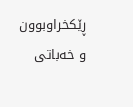ڕێکخراوبوون و خەباتی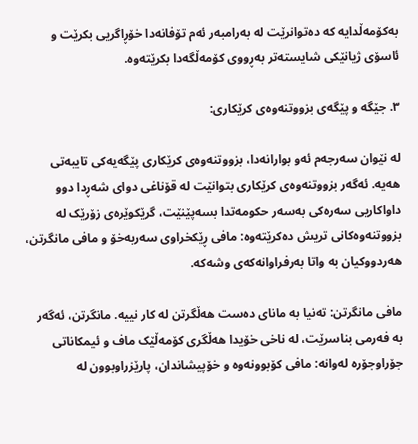بەکۆمەڵدایە کە دەتوانرێت لە بەرامبەر ئەم تۆفانەدا خۆڕاگریی بکرێت و ئاسۆی ژیانێکی شایستەتر بەڕووی کۆمەڵگەدا بکرێتەوە.

۳. جێگە و پێگەی بزووتنەوەی کرێکاری:

لە نێوان سەرجەم ئەو بوارانەدا، بزووتنەوەی کرێکاری پێگەیەکی تایبەتی هەیە. ئەگەر بزووتنەوەی کرێکاری بتوانێت لە قۆناغی دوای شەڕدا دوو داواکاریی سەرەکی بەسەر حکومەتدا بسەپێنێت، گرێکوێرەی زۆرێک لە بزووتنەوەکانی تریش دەکرێتەوە: مافی ڕێکخراوی سەربەخۆ و مافی مانگرتن، هەردووکیان بە واتا بەرفراوانەکەی وشەکە.

مافی مانگرتن: تەنیا بە مانای دەست هەڵگرتن لە کار نییە. مانگرتن، ئەگەر بە فەرمی بناسرێت، لە ناخی خۆیدا هەڵگری کۆمەڵێک ماف و ئیمکاناتی جۆراوجۆرە لەوانە: مافی کۆبوونەوە و خۆپیشاندان، پارێزراوبوون لە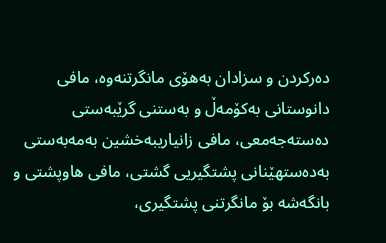دەرکردن و سزادان بەهۆی مانگرتنەوە، مافی دانوستانی بەکۆمەڵ و بەستنی گرێبەستی دەستەجەمعی، مافی زانیاریبەخشین بەمەبەستی بەدەستهێنانی پشتگیریی گشتی، مافی هاوپشتی و بانگەشە بۆ مانگرتنی پشتگیری،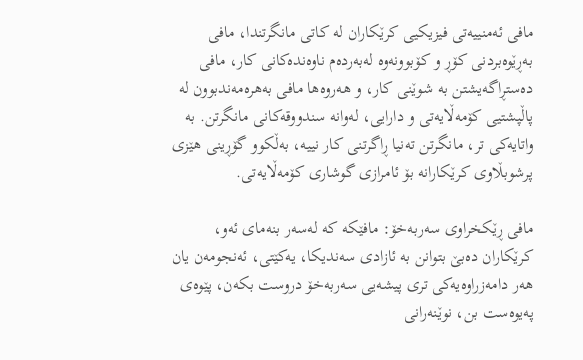مافی ئەمنییەتی فیزیکیی کرێکاران لە کاتی مانگرتندا، مافی بەڕێوەبردنی کۆڕ و کۆبوونەوە لەبەردەم ناوەندەکانی کار، مافی دەستڕاگەیشتن بە شوێنی کار، و هەروەها مافی بەهرەمەندبوون لە پاڵپشتیی کۆمەڵایەتی و دارایی، لەوانە سندووقەکانی مانگرتن. بە واتایەکی تر، مانگرتن تەنیا ڕاگرتنی کار نییە، بەڵکوو گۆڕینی هێزی پرشوبڵاوی کرێکارانە بۆ ئامرازی گوشاری کۆمەڵایەتی.

مافی ڕێکخراوی سەربەخۆ: مافێکە کە لەسەر بنەمای ئەو، کرێکاران دەبێ بتوانن بە ئازادی سەندیکا، یەکێتی، ئەنجومەن یان هەر دامەزراوەیەکی تری پیشەیی سەربەخۆ دروست بکەن، پێوەی پەیوەست بن، نوێنەرانی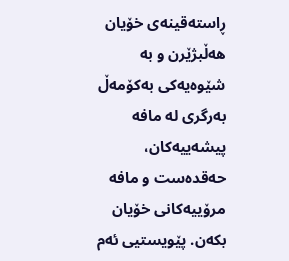ڕاستەقینەی خۆیان هەڵبژێرن و بە شێوەیەکی بەکۆمەڵ بەرگری لە مافە پیشەییەکان، حەقدەست و مافە مرۆییەکانی خۆیان بکەن. پێویستیی ئەم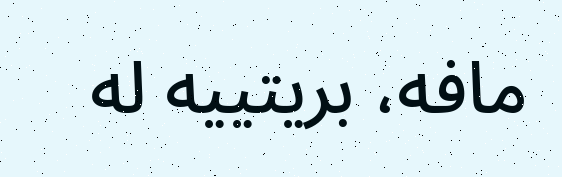مافە، بریتییە لە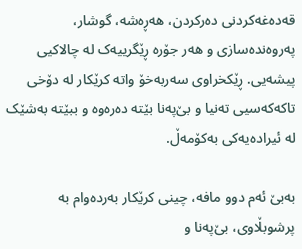قەدەغەکردنی دەرکردن، هەڕەشە، گوشار، پەروەندەسازی و هەر جۆرە ڕێگرییەک لە چالاکیی پیشەیی. ڕێکخراوی سەربەخۆ واتە کرێکار لە دۆخی تاکەکەسیی تەنیا و بێ‌پەنا بێتە دەرەوە و ببێتە بەشێک لە ئیرادەیەکی بەکۆمەڵ.

بەبێ ئەم دوو مافە، چینی کرێکار بەردەوام بە پرشوبڵاوی، بێ‌پەنا و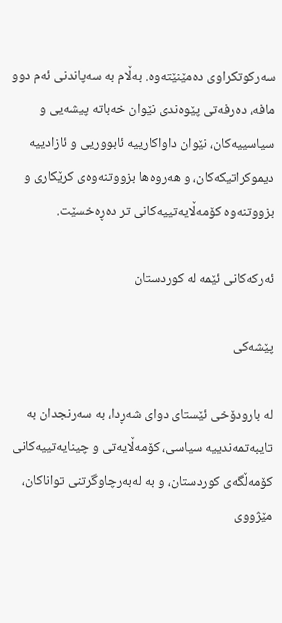سەرکوتکراوی دەمێنێتەوە. بەڵام بە سەپاندنی ئەم دوو مافە، دەرفەتی پێوەندی نێوان خەباتە پیشەیی و سیاسییەکان، نێوان داواکارییە ئابووریی و ئازادییە دیموکراتیکەکان، و هەروەها بزووتنەوەی کرێکاری و بزووتنەوە کۆمەڵایەتییەکانی تر دەڕەخسێت.

ئەرکەکانی ئێمە لە کوردستان

پێشەکی

لە بارودۆخی ئێستای دوای شەڕدا، بە سەرنجدان بە تایبەتمەندییە سیاسی، کۆمەڵایەتی و چینایەتییەکانی کۆمەڵگەی کوردستان، و بە لەبەرچاوگرتنی تواناکان، مێژووی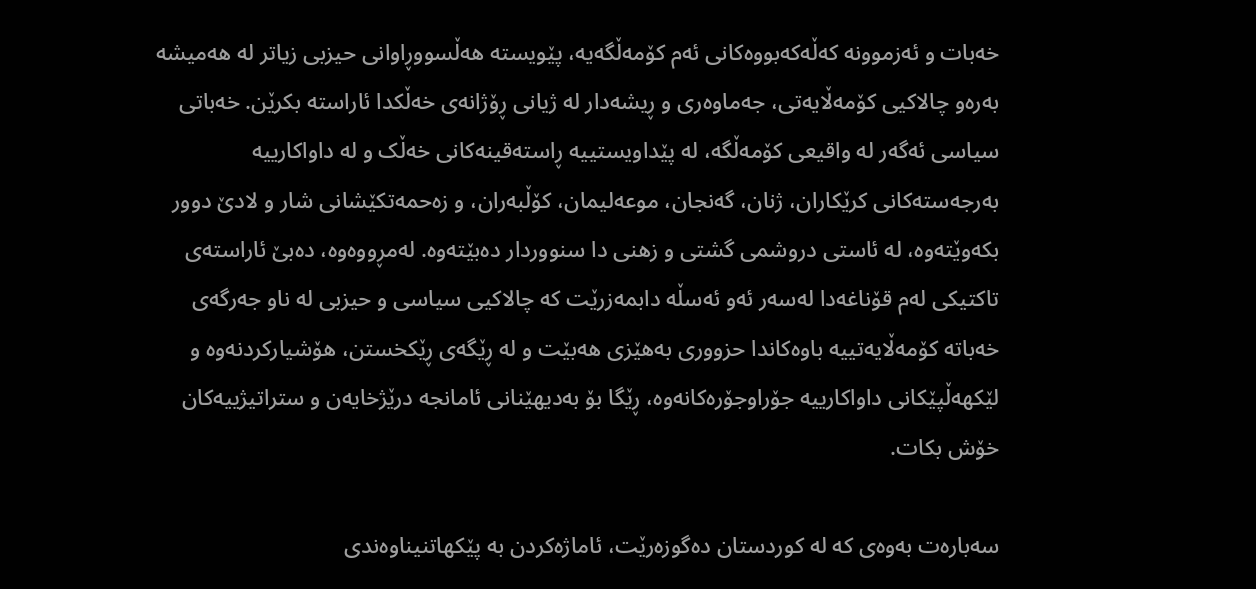خەبات و ئەزموونە کەڵەکەبووەکانی ئەم کۆمەڵگەیە، پێویستە هەڵسووڕاوانی حیزبی زیاتر لە هەمیشە بەرەو چالاکیی کۆمەڵایەتی، جەماوەری و ڕیشەدار لە ژیانی ڕۆژانەی خەڵکدا ئاراستە بکرێن. خەباتی سیاسی ئەگەر لە واقیعی کۆمەڵگە، لە پێداویستییە ڕاستەقینەکانی خەڵک و لە داواکارییە بەرجەستەکانی کرێکاران، ژنان، گەنجان، موعەلیمان، کۆڵبەران، و زەحمەتکێشانی شار و لادێ دوور بکەوێتەوە، لە ئاستی دروشمی گشتی و زهنی دا سنووردار دەبێتەوە. لەمڕووەوە، دەبێ ئاراستەی تاکتیکی لەم قۆناغەدا لەسەر ئەو ئەسڵە دابمەزرێت کە چالاکیی سیاسی و حیزبی لە ناو جەرگەی خەباتە کۆمەڵایەتییە باوەکاندا حزووری بەهێزی هەبێت و لە ڕێگەی ڕێکخستن، هۆشیارکردنەوە و لێکهەڵپێکانی داواکارییە جۆراوجۆرەکانەوە، ڕێگا بۆ بەدیهێنانی ئامانجە درێژخایەن و ستراتیژییەکان خۆش بکات.

سەبارەت بەوەی کە لە کوردستان دەگوزەرێت، ئاماژەکردن بە پێکهاتنیناوەندی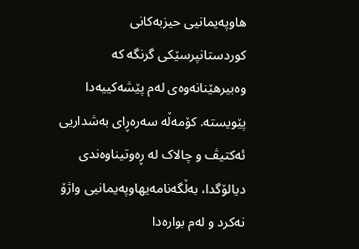هاوپەیمانیی حیزبەکانی کوردستانپرسێکی گرنگە کە وەبیرهێنانەوەی لەم پێشەکییەدا پێویستە. کۆمەڵە سەرەڕای بەشداریی ئەکتیڤ و چالاک لە ڕەوتیناوەندی دیالۆگدا، بەڵگەنامەیهاوپەیمانیی واژۆ نەکرد و لەم بوارەدا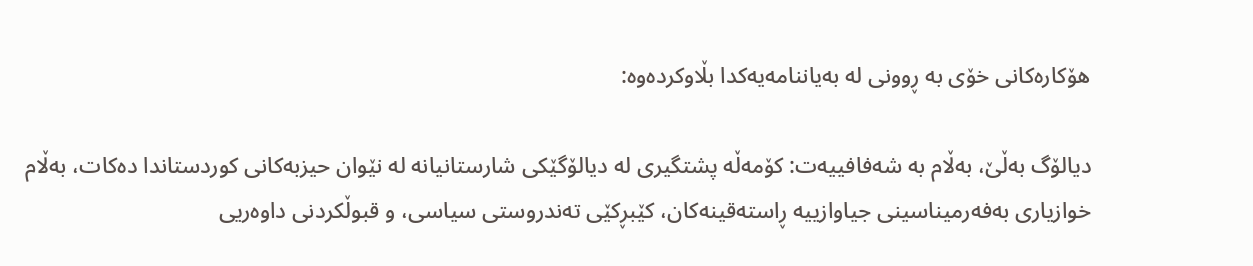هۆکارەکانی خۆی بە ڕوونی لە بەیاننامەیەکدا بڵاوکردەوە:

دیالۆگ بەڵێ، بەڵام بە شەفافییەت: کۆمەڵە پشتگیری لە دیالۆگێکی شارستانیانە لە نێوان حیزبەکانی کوردستاندا دەکات، بەڵام خوازیاری بەفەرمیناسینی جیاوازییە ڕاستەقینەکان، کێبڕکێی تەندروستی سیاسی، و قبوڵکردنی داوەریی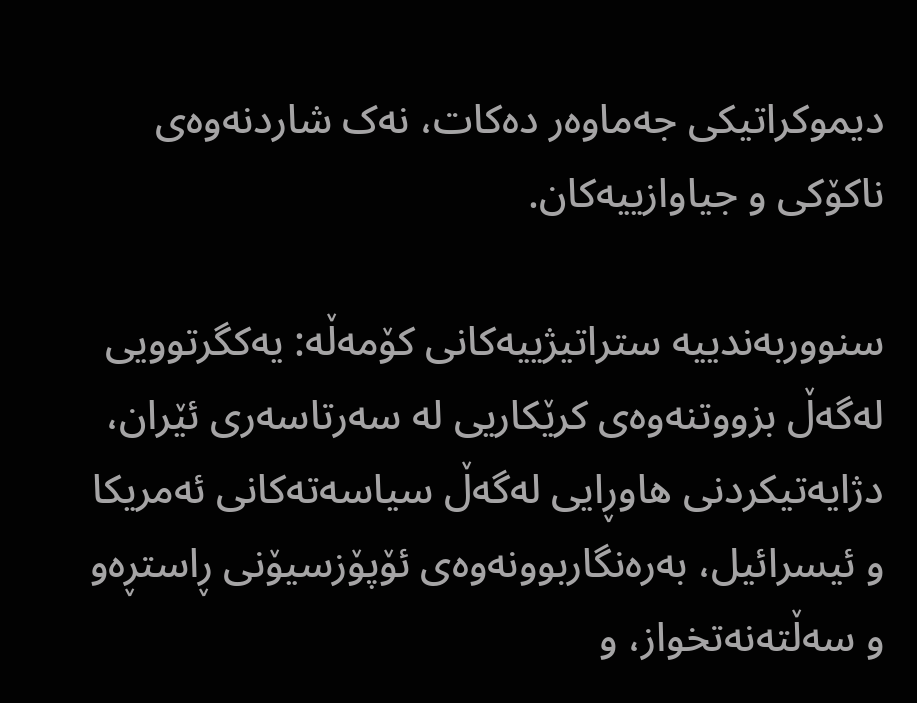دیموکراتیکی جەماوەر دەکات، نەک شاردنەوەی ناکۆکی و جیاوازییەکان.

سنووربەندییە ستراتیژییەکانی کۆمەڵە: یەکگرتوویی لەگەڵ بزووتنەوەی کرێکاریی لە سەرتاسەری ئێران، دژایەتیکردنی هاوڕایی لەگەڵ سیاسەتەکانی ئەمریکا و ئیسرائیل، بەرەنگاربوونەوەی ئۆپۆزسیۆنی ڕاستڕەو و سەڵتەنەتخواز، و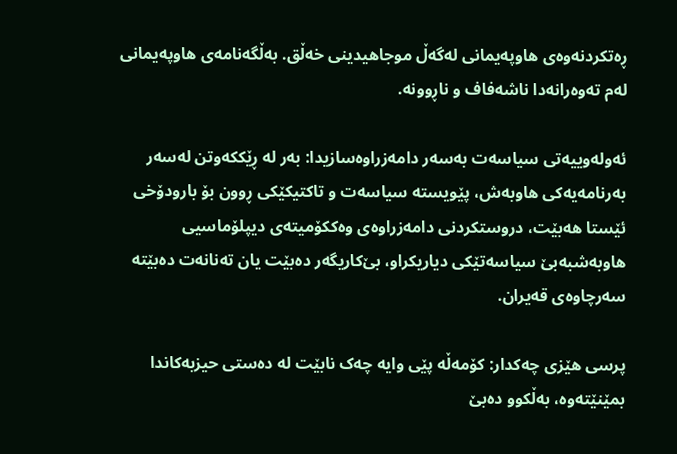ڕەتکردنەوەی هاوپەیمانی لەگەڵ موجاهیدینی خەڵق. بەڵگەنامەی هاوپەیمانی لەم تەوەرانەدا ناشەفاف و ناڕوونە.

ئەولەوییەتی سیاسەت بەسەر دامەزراوەسازیدا: بەر لە ڕێککەوتن لەسەر بەرنامەیەکی هاوبەش، پێویستە سیاسەت و تاکتیکێکی ڕوون بۆ بارودۆخی ئێستا هەبێت، دروستکردنی دامەزراوەی وەککۆمیتەی دیپلۆماسیی هاوبەشبەبێ سیاسەتێکی دیاریکراو، بێ‌کاریگەر دەبێت یان تەنانەت دەبێتە سەرچاوەی قەیران.

پرسی هێزی چەکدار: کۆمەڵە پێی وایە چەک نابێت لە دەستی حیزبەکاندا بمێنێتەوە، بەڵکوو دەبێ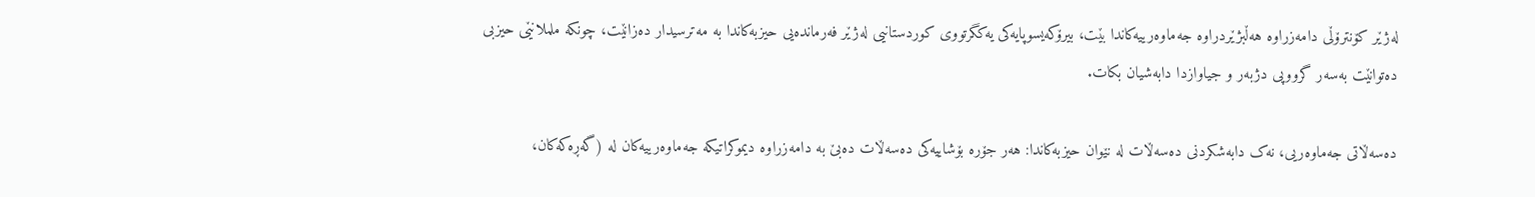لەژێر کۆنترۆڵی دامەزراوە هەڵبژێردراوە جەماوەرییەکاندا بێت، بیرۆکەیسوپایەکی یەکگرتووی کوردستانیی لەژێر فەرماندەیی حیزبەکاندا بە مەترسیدار دەزانێت، چونکە ململانێی حیزبی دەتوانێت بەسەر گرووپی دژبەر و جیاوازدا دابەشیان بکات.

دەسەڵاتی جەماوەریی، نەک دابەشکردنی دەسەڵات لە نێوان حیزبەکاندا: هەر جۆرە بۆشاییەکی دەسەڵات دەبێ بە دامەزراوە دیموکراتیکە جەماوەرییەکان لە (گەڕەکەکان،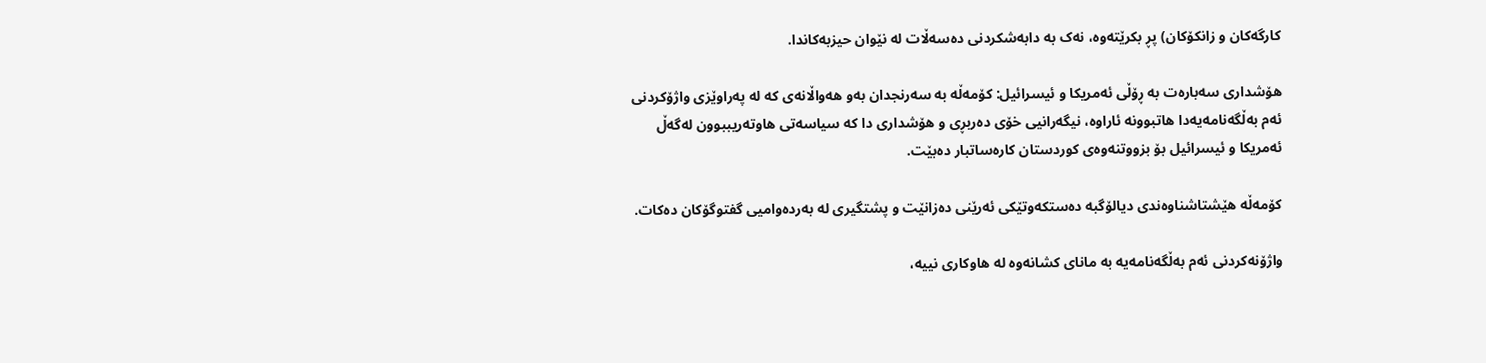کارگەکان و زانکۆکان) پڕ بکرێتەوە، نەک بە دابەشکردنی دەسەڵات لە نێوان حیزبەکاندا.

هۆشداری سەبارەت بە ڕۆڵی ئەمریکا و ئیسرائیل: کۆمەڵە بە سەرنجدان بەو هەواڵانەی کە لە پەراوێزی واژۆکردنی ئەم بەڵگەنامەیەدا هاتبوونە ئاراوە، نیگەرانیی خۆی دەربڕی و هۆشداری دا کە سیاسەتی هاوتەریببوون لەگەڵ ئەمریکا و ئیسرائیل بۆ بزووتنەوەی کوردستان کارەساتبار دەبێت.

کۆمەڵە هێشتاشناوەندی دیالۆگبە دەستکەوتێکی ئەرێنی دەزانێت و پشتگیری لە بەردەوامیی گفتوگۆکان دەکات.

واژۆنەکردنی ئەم بەڵگەنامەیە بە مانای کشانەوە لە هاوکاری نییە،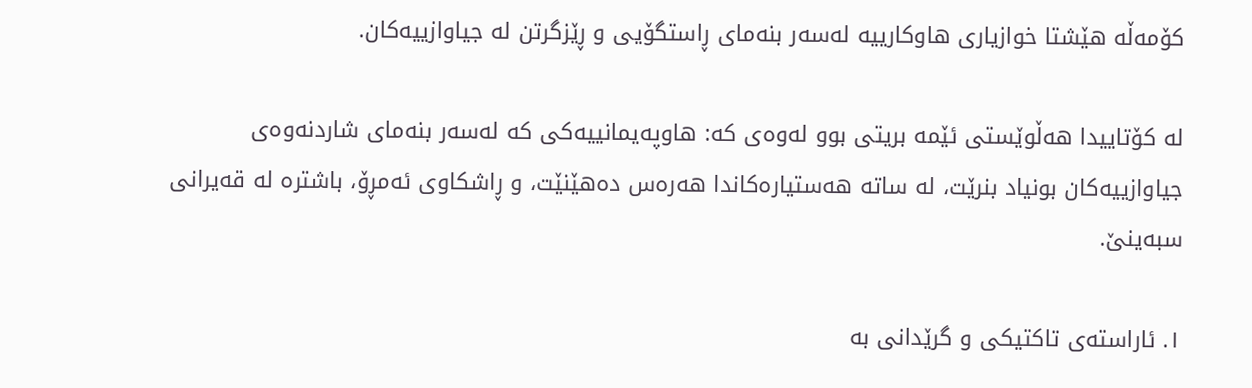کۆمەڵە هێشتا خوازیاری هاوکارییە لەسەر بنەمای ڕاستگۆیی و ڕێزگرتن لە جیاوازییەکان.

لە کۆتاییدا هەڵوێستی ئێمە بریتی بوو لەوەی کە: هاوپەیمانییەکی کە لەسەر بنەمای شاردنەوەی جیاوازییەکان بونیاد بنرێت، لە ساتە هەستیارەکاندا هەرەس دەهێنێت، و ڕاشکاوی ئەمڕۆ، باشترە لە قەیرانی سبەینێ.

۱. ئاراستەی تاکتیکی و گرێدانی بە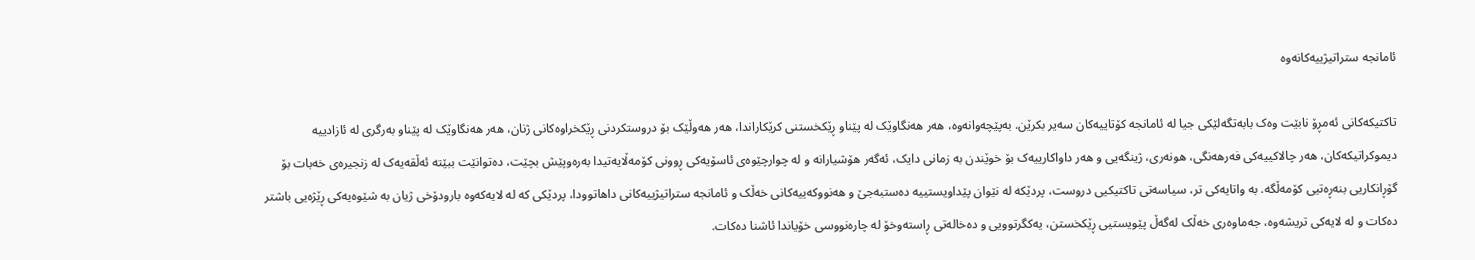ئامانجە ستراتیژییەکانەوە

تاکتیکەکانی ئەمڕۆ نابێت وەک بابەتگەلێکی جیا لە ئامانجە کۆتاییەکان سەیر بکرێن. بەپێچەوانەوە، هەر هەنگاوێک لە پێناو ڕێکخستنی کرێکاراندا، هەر هەوڵێک بۆ دروستکردنی ڕێکخراوەکانی ژنان، هەر هەنگاوێک لە پێناو بەرگری لە ئازادییە دیموکراتیکەکان، هەر چالاکییەکی فەرهەنگی، هونەری، ژینگەیی و هەر داواکارییەک بۆ خوێندن بە زمانی دایک، ئەگەر هۆشیارانە و لە چوارچێوەی ئاسۆیەکی ڕوونی کۆمەڵایەتیدا بەرەوپێش بچێت، دەتوانێت ببێتە ئەڵقەیەک لە زنجیرەی خەبات بۆ گۆڕانکاریی بنەڕەتیی کۆمەڵگە. بە واتایەکی تر، سیاسەتی تاکتیکیی دروست، پردێکە لە نێوان پێداویستییە دەستبەجێ و هەنووکەییەکانی خەڵک و ئامانجە ستراتیژییەکانی داهاتوودا، پردێکی کە لە لایەکەوە بارودۆخی ژیان بە شێوەیەکی ڕێژەیی باشتر دەکات و لە لایەکی تریشەوە، جەماوەری خەڵک لەگەڵ پێویستیی ڕێکخستن، یەکگرتوویی و دەخالەتی ڕاستەوخۆ لە چارەنووسی خۆیاندا ئاشنا دەکات.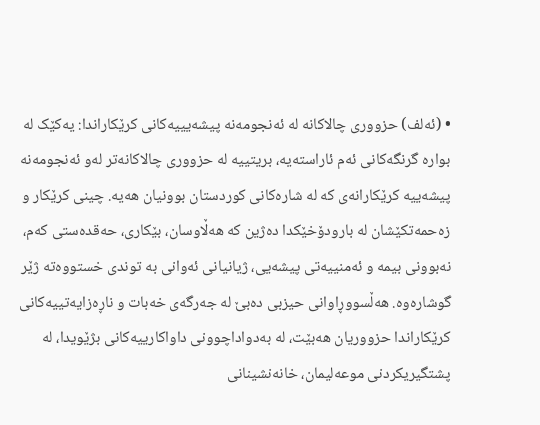• (ئەلف) حزووری چالاکانە لە ئەنجومەنە پیشەیییەکانی کرێکاراندا: یەکێک لە بوارە گرنگەکانی ئەم ئاراستەیە، بریتییە لە حزووری چالاکانەتر لەو ئەنجومەنە پیشەییە کرێکارانەی کە لە شارەکانی کوردستان بوونیان هەیە. چینی کرێکار و زەحمەتکێشان لە بارودۆخێکدا دەژین کە هەڵاوسان، بێکاری، حەقدەستی کەم، نەبوونی بیمە و ئەمنییەتی پیشەیی، ژیانیانی ئەوانی بە توندی خستووەتە ژێر گوشارەوە. هەڵسووڕاوانی حیزبی دەبێ لە جەرگەی خەبات و ناڕەزایەتییەکانی کرێکاراندا حزووریان هەبێت، لە بەدواداچوونی داواکارییەکانی بژێویدا، لە پشتگیریکردنی موعەلیمان، خانەنشینانی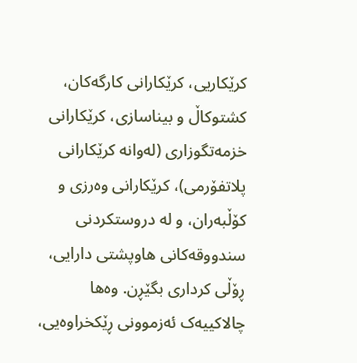کرێکاریی، کرێکارانی کارگەکان، کشتوکاڵ و بیناسازی، کرێکارانی خزمەتگوزاری (لەوانە کرێکارانی پلاتفۆرمی)، کرێکارانی وەرزی و کۆڵبەران، و لە دروستکردنی سندووقەکانی هاوپشتی دارایی، ڕۆڵی کرداری بگێڕن. وەها چالاکییەک ئەزموونی ڕێکخراوەیی،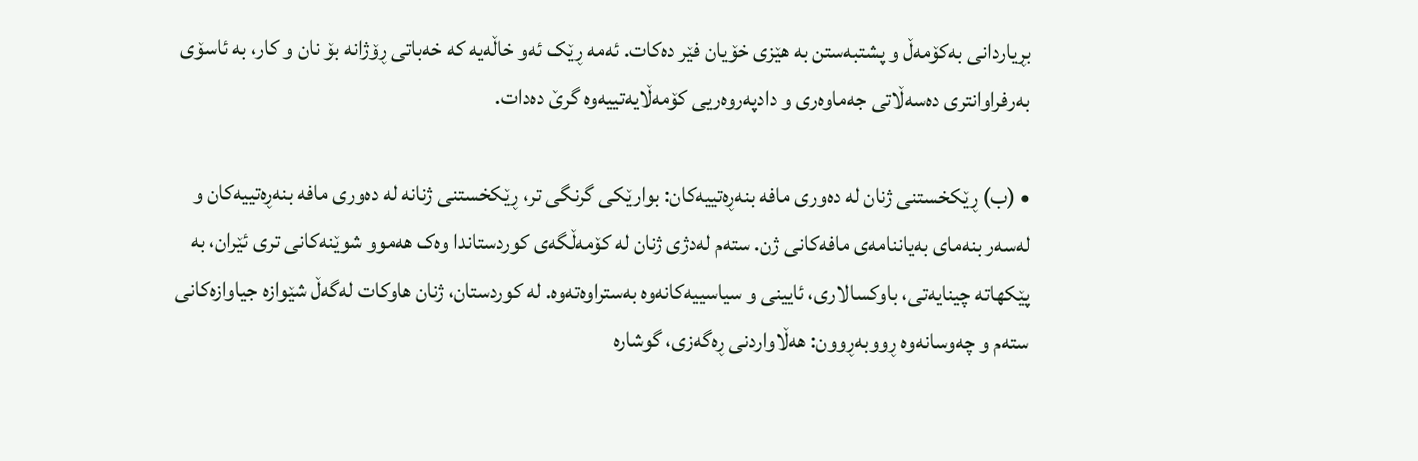بڕیاردانی بەکۆمەڵ و پشتبەستن بە هێزی خۆیان فێر دەکات. ئەمە ڕێک ئەو خاڵەیە کە خەباتی ڕۆژانە بۆ نان و کار، بە ئاسۆی بەرفراوانتری دەسەڵاتی جەماوەری و دادپەروەریی کۆمەڵایەتییەوە گرێ دەدات.

• (ب) ڕێکخستنی ژنان لە دەوری مافە بنەڕەتییەکان: بوارێکی گرنگی تر، ڕێکخستنی ژنانە لە دەوری مافە بنەڕەتییەکان و لەسەر بنەمای بەیاننامەی مافەکانی ژن. ستەم لەدژی ژنان لە کۆمەڵگەی کوردستاندا وەک هەموو شوێنەکانی تری ئێران، بە پێکهاتە چینایەتی، باوکسالاری، ئایینی و سیاسییەکانەوە بەستراوەتەوە. لە کوردستان، ژنان هاوکات لەگەڵ شێوازە جیاوازەکانی ستەم و چەوسانەوە ڕووبەڕوون: هەڵاواردنی ڕەگەزی، گوشارە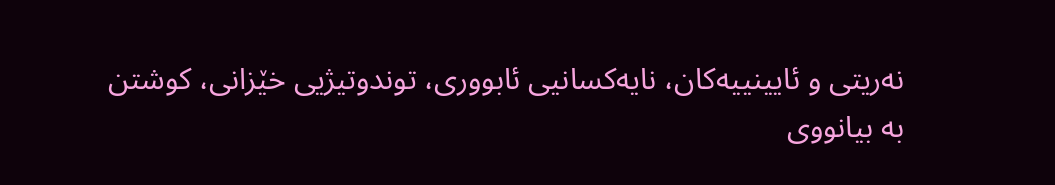نەریتی و ئایینییەکان، نایەکسانیی ئابووری، توندوتیژیی خێزانی، کوشتن بە بیانووی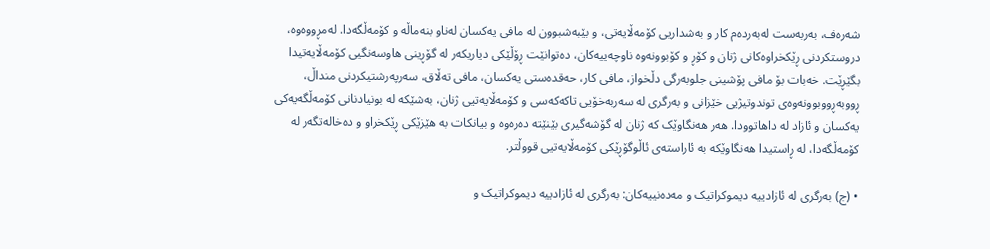شەرەف، بەربەست لەبەردەم کار و بەشداریی کۆمەڵایەتی، و بێبەشبوون لە مافی یەکسان لەناو بنەماڵە و کۆمەڵگەدا. لەمڕووەوە، دروستکردنی ڕێکخراوەکانی ژنان و کۆڕ و کۆبوونەوە ناوچەییەکان، دەتوانێت ڕۆڵێکی دیاریکەر لە گۆڕینی هاوسەنگیی کۆمەڵایەتیدا بگێڕێت. خەبات بۆ مافی پۆشینی جلوبەرگی دڵخواز، مافی کار، حەقدەستی یەکسان، مافی تەڵاق، سەرپەرشتیکردنی منداڵ، ڕووبەڕووبوونەوەی توندوتیژیی خێزانی و بەرگری لە سەربەخۆیی تاکەکەسی و کۆمەڵایەتیی ژنان، بەشێکە لە بونیادنانی کۆمەڵگەیەکی یەکسان و ئازاد لە داهاتوودا. هەر هەنگاوێک کە ژنان لە گۆشەگیری بێنێتە دەرەوە و بیانکات بە هێزێکی ڕێکخراو و دەخالەتگەر لە کۆمەڵگەدا، لە ڕاستیدا هەنگاوێکە بە ئاراستەی ئاڵوگۆڕێکی کۆمەڵایەتیی قووڵتر.

• (ج) بەرگری لە ئازادییە دیموکراتیک و مەدەنییەکان: بەرگری لە ئازادییە دیموکراتیک و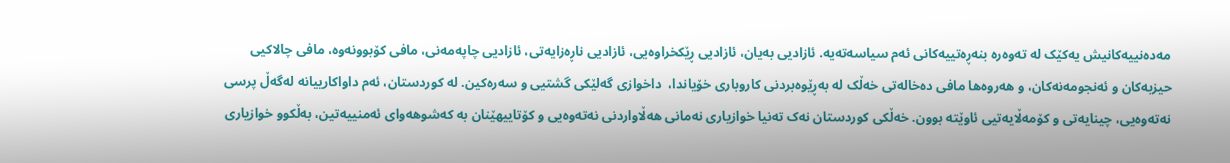مەدەنییەکانیش یەکێک لە تەوەرە بنەڕەتییەکانی ئەم سیاسەتەیە. ئازادیی بەیان، ئازادیی ڕێکخراوەیی، ئازادیی ناڕەزایەتی، ئازادیی چاپەمەنی، مافی کۆبوونەوە، مافی چالاکیی حیزبەکان و ئەنجومەنەکان، و هەروەها مافی دەخالەتی خەڵک لە بەڕێوەبردنی کاروباری خۆیاندا،  داخوازی گەلێکی گشتیی و سەرەکین. لە کوردستان، ئەم داواکارییانە لەگەڵ پرسی نەتەوەیی، چینایەتی و کۆمەڵایەتیی ئاوێتە بوون. خەڵکی کوردستان نەک تەنیا خوازیاری نەمانی هەڵاواردنی نەتەوەیی و کۆتاییهێنان بە کەشوهەوای ئەمنییەتین، بەڵکوو خوازیاری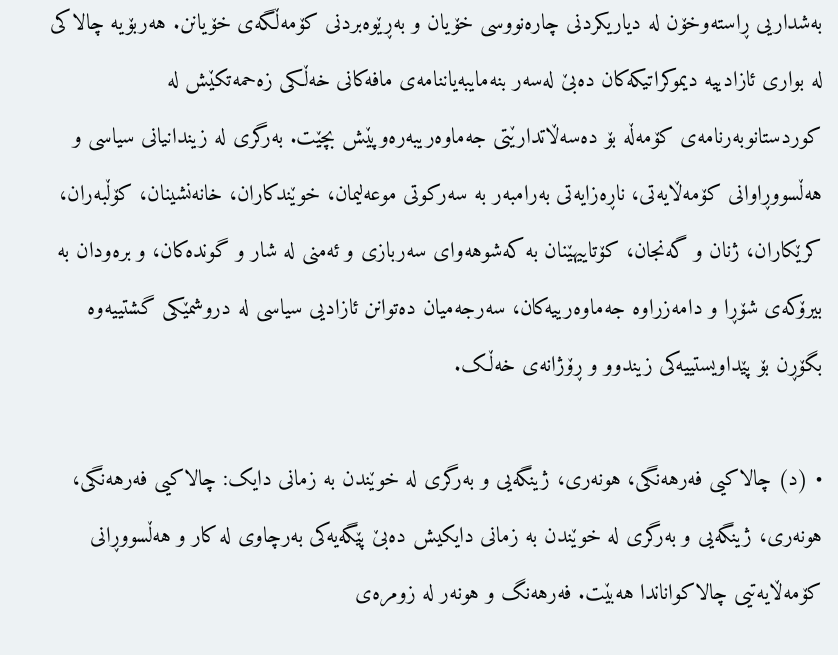بەشداریی ڕاستەوخۆن لە دیاریکردنی چارەنووسی خۆیان و بەڕێوەبردنی کۆمەڵگەی خۆیانن. هەربۆیە چالاکی لە بواری ئازادییە دیموکراتیکەکان دەبێ لەسەر بنەمایبەیاننامەی مافەکانی خەڵکی زەحمەتکێش لە کوردستانوبەرنامەی کۆمەڵە بۆ دەسەڵاتدارێتی جەماوەریبەرەوپێش بچێت. بەرگری لە زیندانیانی سیاسی و هەڵسووڕاوانی کۆمەڵایەتی، ناڕەزایەتی بەرامبەر بە سەرکوتی موعەلیمان، خوێندکاران، خانەنشینان، کۆڵبەران، کرێکاران، ژنان و گەنجان، کۆتاییهێنان بە کەشوهەوای سەربازی و ئەمنی لە شار و گوندەکان، و برەودان بە بیرۆکەی شۆڕا و دامەزراوە جەماوەرییەکان، سەرجەمیان دەتوانن ئازادیی سیاسی لە دروشمێکی گشتییەوە بگۆڕن بۆ پێداویستییەکی زیندوو و ڕۆژانەی خەڵک.

• (د) چالاکیی فەرهەنگی، هونەری، ژینگەیی و بەرگری لە خوێندن بە زمانی دایک: چالاکیی فەرهەنگی، هونەری، ژینگەیی و بەرگری لە خوێندن بە زمانی دایکیش دەبێ پێگەیەکی بەرچاوی لە کار و هەڵسووڕانی کۆمەڵایەتیی چالاکواناندا هەبێت. فەرهەنگ و هونەر لە زومرەی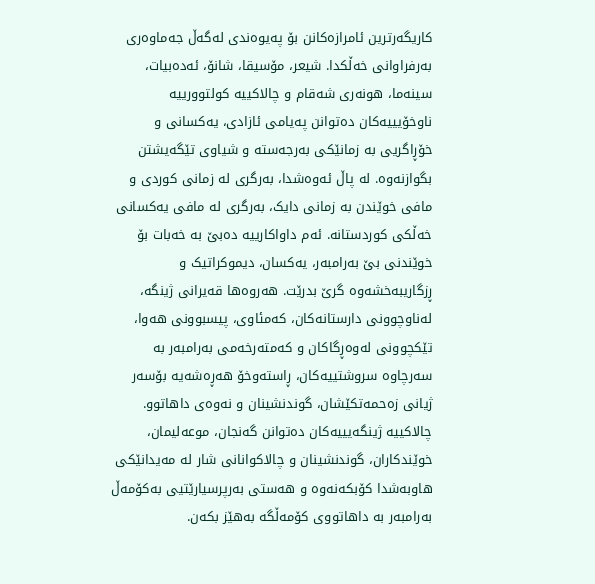کاریگەرترین ئامرازەکانن بۆ پەیوەندی لەگەڵ جەماوەری بەرفراوانی خەڵکدا. شیعر، مۆسیقا، شانۆ، ئەدەبیات، سینەما، هونەری شەقام و چالاکییە کولتوورییە ناوخۆیییەکان دەتوانن پەیامی ئازادی، یەکسانی و خۆڕاگریی بە زمانێکی بەرجەستە و شیاوی تێگەیشتن بگوازنەوە. لە پاڵ ئەوەشدا، بەرگری لە زمانی کوردی و مافی خوێندن بە زمانی دایک، بەرگری لە مافی یەکسانی خەڵکی کوردستانە. ئەم داواکارییە دەبێ بە خەبات بۆ خوێندنی بێ بەرامبەر، یەکسان، دیموکراتیک و ڕزگاریبەخشەوە گرێ بدرێت. هەروەها قەیرانی ژینگە، لەناوچوونی دارستانەکان، کەمئاوی، پیسبوونی هەوا، تێکچوونی لەوەڕگاکان و کەمتەرخەمی بەرامبەر بە سەرچاوە سروشتییەکان، ڕاستەوخۆ هەڕەشەیە بۆسەر ژیانی زەحمەتکێشان، گوندنشینان و نەوەی داهاتوو. چالاکییە ژینگەیییەکان دەتوانن گەنجان، موعەلیمان، خوێندکاران، گوندنشینان و چالاکوانانی شار لە مەیدانێکی هاوبەشدا کۆبکەنەوە و هەستی بەرپرسیارێتیی بەکۆمەڵ بەرامبەر بە داهاتووی کۆمەڵگە بەهێز بکەن.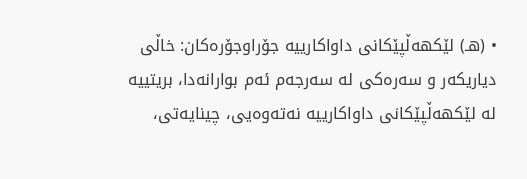• (هـ) لێکهەڵپێکانی داواکارییە جۆراوجۆرەکان: خاڵی دیاریکەر و سەرەکی لە سەرجەم ئەم بوارانەدا، بریتییە لە لێکهەڵپێکانی داواکارییە نەتەوەیی، چینایەتی،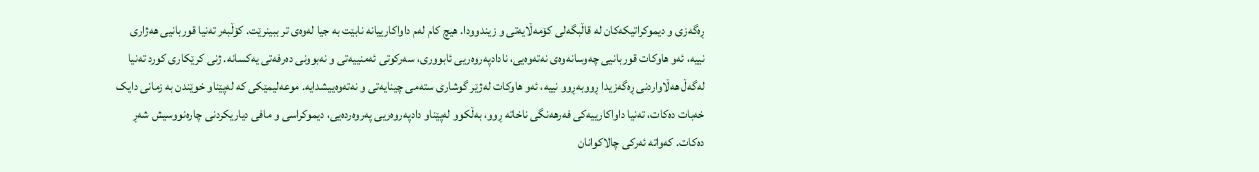ڕەگەزی و دیموکراتیکەکان لە قاڵبگەلی کۆمەڵایەتی و زیندوودا. هیچ کام لەم داواکارییانە نابێت بە جیا لەوەی تر ببینرێت. کۆڵبەر تەنیا قوربانیی هەژاری نییە، ئەو هاوکات قوربانیی چەوسانەوەی نەتەوەیی، نادادپەروەریی ئابووری، سەرکوتی ئەمنییەتی و نەبوونی دەرفەتی یەکسانە. ژنی کرێکاری کورد تەنیا لەگەڵ هەڵاواردنی ڕەگەزیدا ڕووبەڕوو نییە، ئەو هاوکات لەژێر گوشاری ستەمی چینایەتی و نەتەوەییشدایە. موعەلیمێکی کە لەپێناو خوێندن بە زمانی دایک خەبات دەکات، تەنیا داواکارییەکی فەرهەنگی ناخاتە ڕوو، بەڵکوو لەپێناو دادپەروەریی پەروەردەیی، دیموکراسی و مافی دیاریکردنی چارەنووسیش شەڕ دەکات. کەواتە ئەرکی چالاکوانان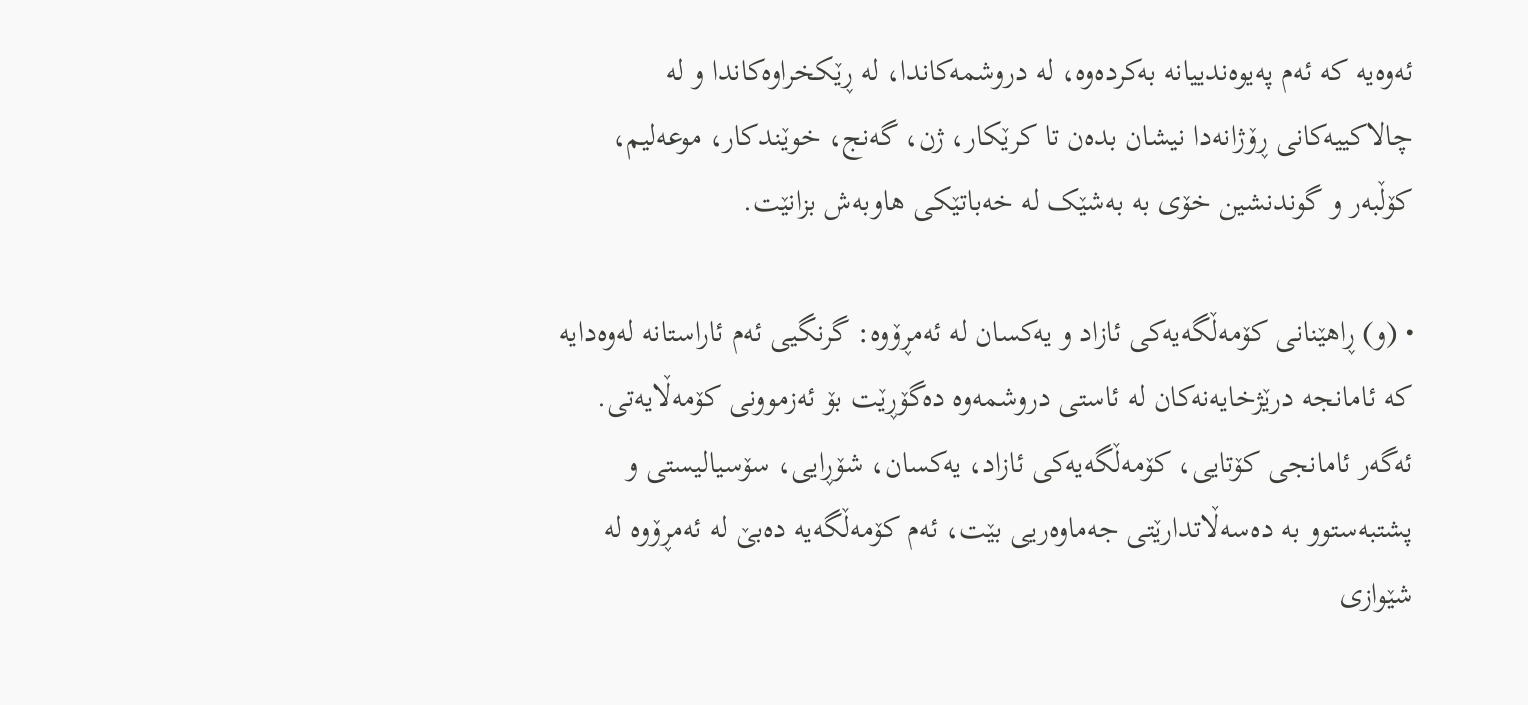ئەوەیە کە ئەم پەیوەندییانە بەکردەوە، لە دروشمەکاندا، لە ڕێکخراوەکاندا و لە چالاکییەکانی ڕۆژانەدا نیشان بدەن تا کرێکار، ژن، گەنج، خوێندکار، موعەلیم، کۆڵبەر و گوندنشین خۆی بە بەشێک لە خەباتێکی هاوبەش بزانێت.

• (و) ڕاهێنانی کۆمەڵگەیەکی ئازاد و یەکسان لە ئەمڕۆوە: گرنگیی ئەم ئاراستانە لەوەدایە کە ئامانجە درێژخایەنەکان لە ئاستی دروشمەوە دەگۆڕێت بۆ ئەزموونی کۆمەڵایەتی. ئەگەر ئامانجی کۆتایی، کۆمەڵگەیەکی ئازاد، یەکسان، شۆڕایی، سۆسیالیستی و پشتبەستوو بە دەسەڵاتدارێتی جەماوەریی بێت، ئەم کۆمەڵگەیە دەبێ لە ئەمڕۆوە لە شێوازی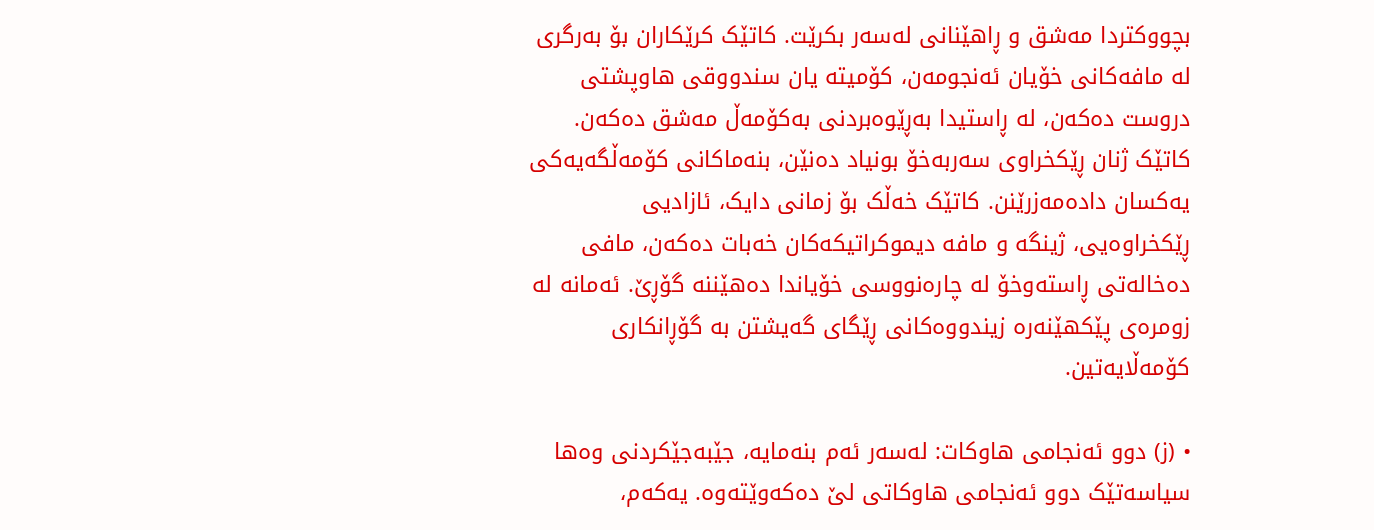بچووکتردا مەشق و ڕاهێنانی لەسەر بکرێت. کاتێک کرێکاران بۆ بەرگری لە مافەکانی خۆیان ئەنجومەن، کۆمیتە یان سندووقی هاوپشتی دروست دەکەن، لە ڕاستیدا بەڕێوەبردنی بەکۆمەڵ مەشق دەکەن. کاتێک ژنان ڕێکخراوی سەربەخۆ بونیاد دەنێن، بنەماکانی کۆمەڵگەیەکی یەکسان دادەمەزرێنن. کاتێک خەڵک بۆ زمانی دایک، ئازادیی ڕێکخراوەیی، ژینگە و مافە دیموکراتیکەکان خەبات دەکەن، مافی دەخالەتی ڕاستەوخۆ لە چارەنووسی خۆیاندا دەهێننە گۆڕێ. ئەمانە لە زومرەی پێکهێنەرە زیندووەکانی ڕێگای گەیشتن بە گۆڕانکاری کۆمەڵایەتین.

• (ز) دوو ئەنجامی هاوکات: لەسەر ئەم بنەمایە، جێبەجێکردنی وەها سیاسەتێک دوو ئەنجامی هاوکاتی لێ دەکەوێتەوە. یەکەم،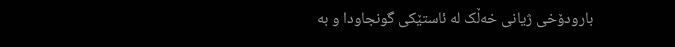بارودۆخی ژیانی خەڵک لە ئاستێکی گونجاودا و بە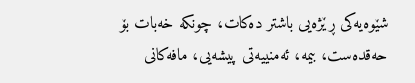شێوەیەکی ڕێژەیی باشتر دەکات، چونکە خەبات بۆ حەقدەست، بیمە، ئەمنییەتی پیشەیی، مافەکانی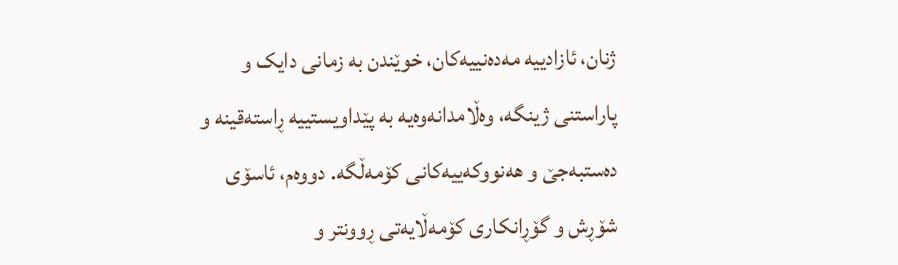ژنان، ئازادییە مەدەنییەکان، خوێندن بە زمانی دایک و پاراستنی ژینگە، وەڵامدانەوەیە بە پێداویستییە ڕاستەقینە و دەستبەجێ و هەنووکەییەکانی کۆمەڵگە. دووەم، ئاسۆی شۆڕش و گۆڕانکاری کۆمەڵایەتی ڕوونتر و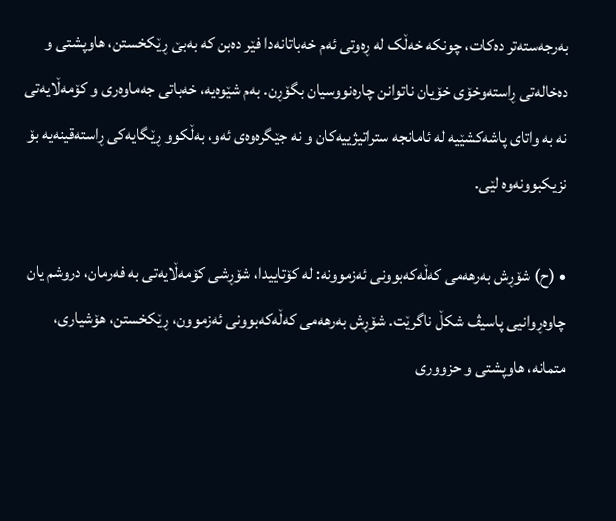بەرجەستەتر دەکات، چونکە خەڵک لە ڕەوتی ئەم خەباتانەدا فێر دەبن کە بەبێ ڕێکخستن، هاوپشتی و دەخالەتی ڕاستەوخۆی خۆیان ناتوانن چارەنووسیان بگۆڕن. بەم شێوەیە، خەباتی جەماوەری و کۆمەڵایەتی نە بە واتای پاشەکشێیە لە ئامانجە ستراتیژییەکان و نە جێگرەوەی ئەو، بەڵکوو ڕێگایەکی ڕاستەقینەیە بۆ نزیکبوونەوە لێی.

• (ح) شۆڕش بەرهەمی کەڵەکەبوونی ئەزموونە: لە کۆتاییدا، شۆڕشی کۆمەڵایەتی بە فەرمان، دروشم یان چاوەڕوانیی پاسیڤ شکڵ ناگرێت. شۆڕش بەرهەمی کەڵەکەبوونی ئەزموون، ڕێکخستن، هۆشیاری، متمانە، هاوپشتی و حزووری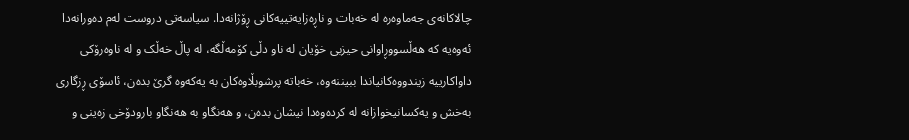چالاکانەی جەماوەرە لە خەبات و ناڕەزایەتییەکانی ڕۆژانەدا. سیاسەتی دروست لەم دەورانەدا ئەوەیە کە هەڵسووڕاوانی حیزبی خۆیان لە ناو دڵی کۆمەڵگە، لە پاڵ خەڵک و لە ناوەرۆکی داواکارییە زیندووەکانیاندا ببیننەوە، خەباتە پرشوبڵاوەکان بە یەکەوە گرێ بدەن، ئاسۆی ڕزگاری بەخش و یەکسانیخوازانە لە کردەوەدا نیشان بدەن، و هەنگاو بە هەنگاو بارودۆخی زەینی و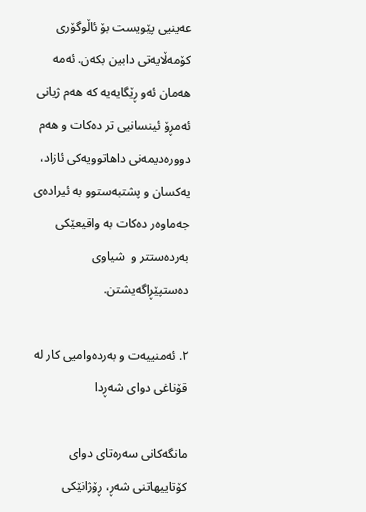عەینیی پێویست بۆ ئاڵوگۆری کۆمەڵایەتی دابین بکەن. ئەمە هەمان ئەو ڕێگایەیە کە هەم ژیانی ئەمڕۆ ئینسانیی تر دەکات و هەم دوورەدیمەنی داهاتوویەکی ئازاد، یەکسان و پشتبەستوو بە ئیرادەی جەماوەر دەکات بە واقیعێکی بەردەستتر و  شیاوی دەستپێڕاگەیشتن.

۲. ئەمنییەت و بەردەوامیی کار لە قۆناغی دوای شەڕدا

مانگەکانی سەرەتای دوای کۆتاییهاتنی شەڕ، ڕۆژانێکی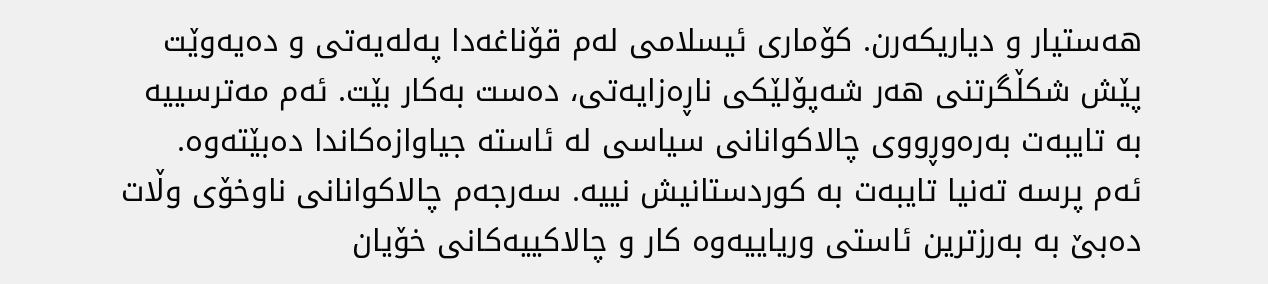هەستیار و دیاریکەرن. کۆماری ئیسلامی لەم قۆناغەدا پەلەیەتی و دەیەوێت پێش شکڵگرتنی هەر شەپۆلێکی ناڕەزایەتی، دەست بەکار بێت. ئەم مەترسییە بە تایبەت بەرەوڕووی چالاکوانانی سیاسی لە ئاستە جیاوازەکاندا دەبێتەوە. ئەم پرسە تەنیا تایبەت بە کوردستانیش نییە. سەرجەم چالاکوانانی ناوخۆی وڵات دەبێ بە بەرزترین ئاستی وریاییەوە کار و چالاکییەکانی خۆیان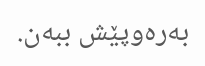بەرەوپێش ببەن.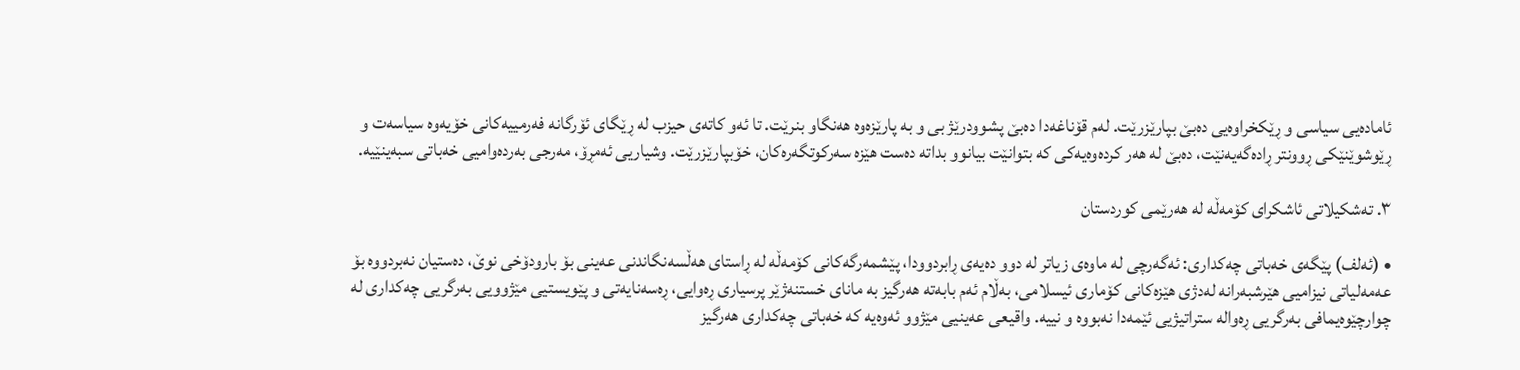ئامادەیی سیاسی و ڕێکخراوەیی دەبێ بپارێزرێت. لەم قۆناغەدا دەبێ پشوودرێژ بی و بە پارێزەوە هەنگاو بنرێت. تا ئەو کاتەی حیزب لە ڕێگای ئۆرگانە فەرمییەکانی خۆیەوە سیاسەت و ڕێوشوێنێکی ڕوونتر ڕادەگەیەنێت، دەبێ لە هەر کردەوەیەکی کە بتوانێت بیانوو بداتە دەست هێزە سەرکوتگەرەکان، خۆبپارێزرێت. وشیاریی ئەمڕۆ، مەرجی بەردەوامیی خەباتی سبەینێیە.

۳. تەشکیلاتی ئاشکرای کۆمەڵە لە هەرێمی کوردستان

• (ئەلف) پێگەی خەباتی چەکداری: ئەگەرچی لە ماوەی زیاتر لە دوو دەیەی ڕابردوودا، پێشمەرگەکانی کۆمەڵە لە ڕاستای هەڵسەنگاندنی عەینی بۆ بارودۆخی نوێ، دەستیان نەبردووە بۆ عەمەلیاتی نیزامیی هێرشبەرانە لەدژی هێزەکانی کۆماری ئیسلامی، بەڵام ئەم بابەتە هەرگیز بە مانای خستنەژێر پرسیاری ڕەوایی، ڕەسەنایەتی و پێویستیی مێژوویی بەرگریی چەکداری لە چوارچێوەیمافی بەرگریی ڕەوالە ستراتیژیی ئێمەدا نەبووە و نییە. واقیعی عەینیی مێژوو ئەوەیە کە خەباتی چەکداری هەرگیز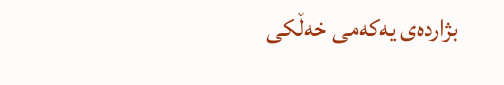بژاردەی یەکەمی خەڵکی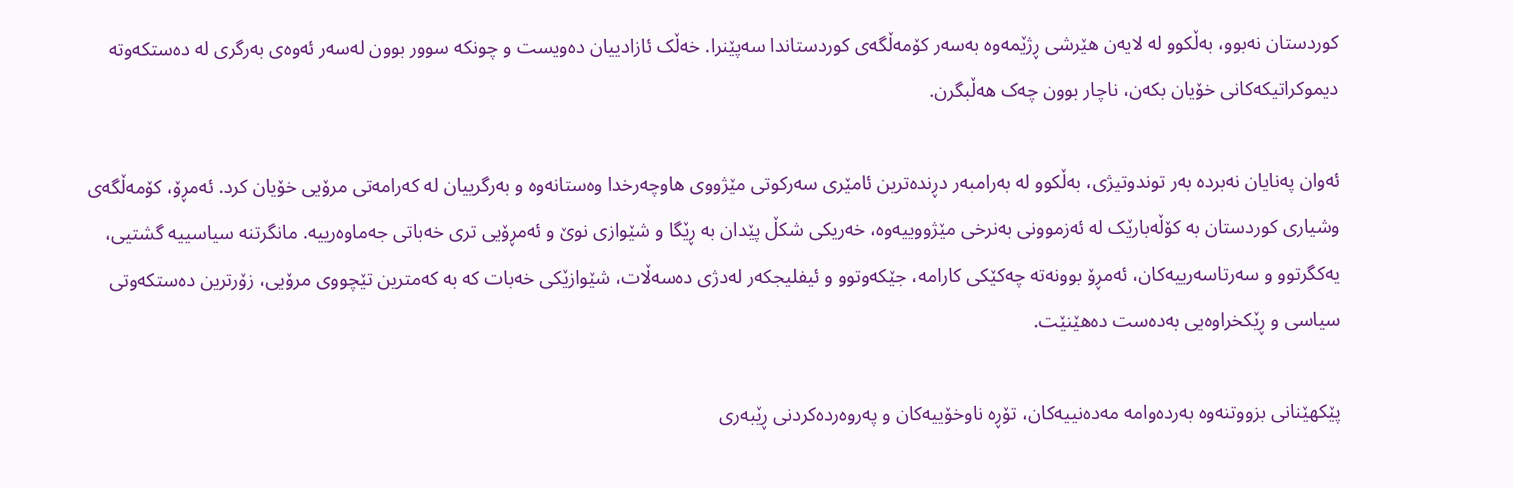کوردستان نەبوو، بەڵکوو لە لایەن هێرشی ڕژێمەوە بەسەر کۆمەڵگەی کوردستاندا سەپێنرا. خەڵک ئازادییان دەویست و چونكە سوور بوون لەسەر ئەوەی بەرگری لە دەستکەوتە دیموکراتیکەکانی خۆیان بکەن، ناچار بوون چەک هەڵبگرن.

ئەوان پەنایان نەبردە بەر توندوتیژی، بەڵکوو لە بەرامبەر دڕندەترین ئامێری سەرکوتی مێژووی هاوچەرخدا وەستانەوە و بەرگرییان لە کەرامەتی مرۆیی خۆیان کرد. ئەمڕۆ، کۆمەڵگەی وشیاری کوردستان بە کۆڵەبارێک لە ئەزموونی بەنرخی مێژووییەوە، خەریکی شکڵ پێدان بە ڕێگا و شێوازی نوێ و ئەمڕۆیی تری خەباتی جەماوەرییە. مانگرتنە سیاسییە گشتیی، یەکگرتوو و سەرتاسەرییەکان، ئەمڕۆ بوونەتە چەکێکی کارامە، جێکەوتوو و ئیفلیجکەر لەدژی دەسەڵات، شێوازێکی خەبات کە بە کەمترین تێچووی مرۆیی، زۆرترین دەستکەوتی سیاسی و ڕێکخراوەیی بەدەست دەهێنێت.

پێکهێنانی بزووتنەوە بەردەوامە مەدەنییەکان، تۆڕە ناوخۆییەکان و پەروەردەکردنی ڕێبەری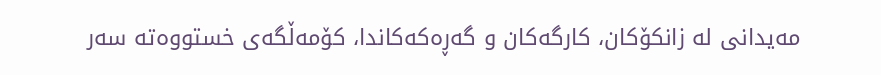مەیدانی لە زانکۆکان، کارگەکان و گەڕەکەکاندا، کۆمەڵگەی خستووەتە سەر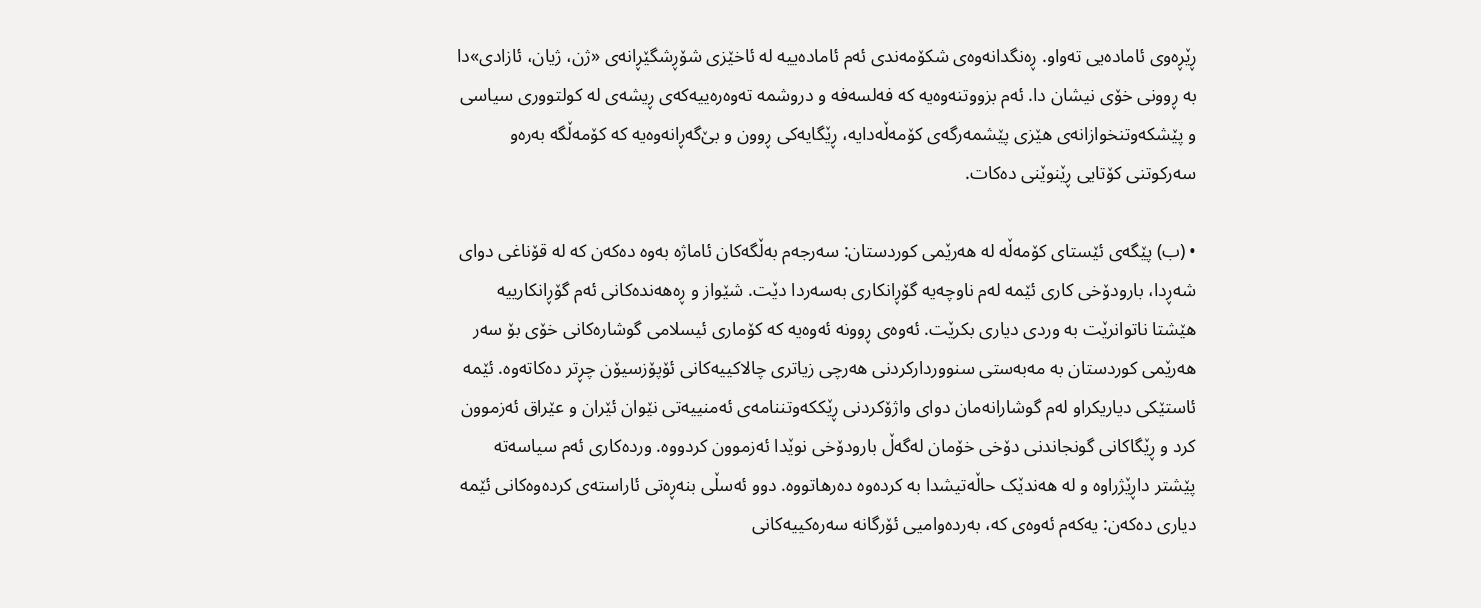ڕێڕەوی ئامادەیی تەواو. ڕەنگدانەوەی شکۆمەندی ئەم ئامادەییە لە ئاخێزی شۆڕشگێڕانەی «ژن، ژیان، ئازادی»دا بە ڕوونی خۆی نیشان دا. ئەم بزووتنەوەیە کە فەلسەفە و دروشمە تەوەرەییەکەی ڕیشەی لە کولتووری سیاسی و پێشکەوتنخوازانەی هێزی پێشمەرگەی کۆمەڵەدایە، ڕێگایەکی ڕوون و بێ‌گەڕانەوەیە کە کۆمەڵگە بەرەو سەرکوتنی کۆتایی ڕێنوێنی دەکات.

• (ب) پێگەی ئێستای کۆمەڵە لە هەرێمی کوردستان: سەرجەم بەڵگەکان ئاماژە بەوە دەکەن کە لە قۆناغی دوای شەڕدا، بارودۆخی کاری ئێمە لەم ناوچەیە گۆڕانکاری بەسەردا دێت. شێواز و ڕەهەندەکانی ئەم گۆڕانکارییە هێشتا ناتوانرێت بە وردی دیاری بکرێت. ئەوەی ڕوونە ئەوەیە کە کۆماری ئیسلامی گوشارەکانی خۆی بۆ سەر هەرێمی کوردستان بە مەبەستی سنووردارکردنی هەرچی زیاتری چالاکییەکانی ئۆپۆزسیۆن چڕتر دەکاتەوە. ئێمە ئاستێکی دیاریکراو لەم گوشارانەمان دوای واژۆکردنی ڕێککەوتننامەی ئەمنییەتی نێوان ئێران و عێراق ئەزموون کرد و ڕێگاکانی گونجاندنی دۆخی خۆمان لەگەڵ بارودۆخی نوێدا ئەزموون کردووە. وردەکاری ئەم سیاسەتە پێشتر داڕێژراوە و لە هەندێک حاڵەتیشدا بە کردەوە دەرهاتووە. دوو ئەسڵی بنەڕەتی ئاراستەی کردەوەکانی ئێمە دیاری دەکەن: یەکەم ئەوەی کە، بەردەوامیی ئۆرگانە سەرەکییەکانی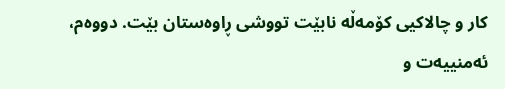کار و چالاکیی کۆمەڵە نابێت تووشی ڕاوەستان بێت. دووەم، ئەمنییەت و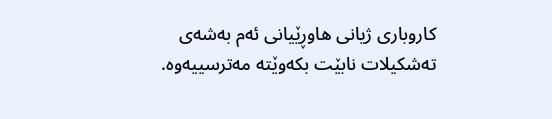کاروباری ژیانی هاوڕێیانی ئەم بەشەی تەشکیلات نابێت بکەوێتە مەترسییەوە.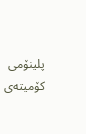پلینۆمی کۆمیتەی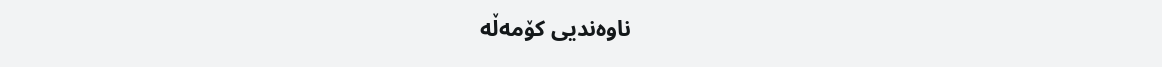ناوەندیی کۆمەڵە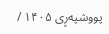پووشپەڕی ۱۴۰۵ /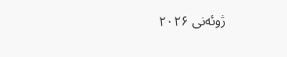ژوئەنی ۲۰۲۶